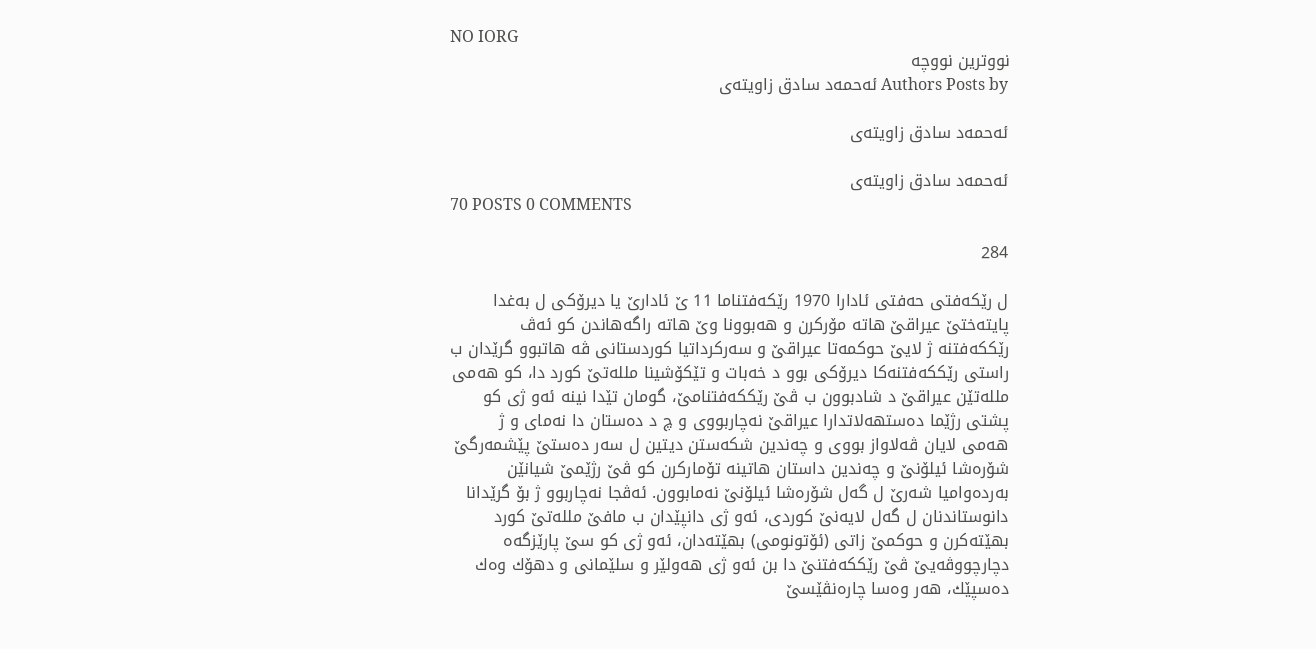NO IORG
نووترين نووچه
Authors Posts by ئه‌حمه‌د سادق زاویته‌ی

ئه‌حمه‌د سادق زاویته‌ی

ئه‌حمه‌د سادق زاویته‌ی
70 POSTS 0 COMMENTS

284

ل رێكه‌فتى حه‌فتى ئادارا 1970 رێكه‌فتناما 11 ێ ئادارێ یا دیرۆكى ل به‌غدا پایته‌ختێ عیراقێ هاته‌ مۆركرن و هه‌بوونا وێ هاته‌ راگه‌هاندن كو ئه‌ڤ رێككه‌فتنه‌ ژ لایێ حوكمه‌تا عیراقێ و سه‌ركرداتیا كوردستانى ڤه‌ هاتبوو گرێدان ب راستى رێككه‌فتنه‌كا دیرۆكى بوو د خه‌بات و تێكۆشینا ملله‌تێ كورد دا، كو هه‌مى ملله‌تێن عیراقێ د شادبوون ب ڤێ رێككه‌فتنامێ، گومان تێدا نینه‌ ئه‌و ژى كو پشتى رژێما ده‌ستهه‌لاتدارا عیراقێ نه‌چاربووى و چ د ده‌ستان دا نه‌ماى و ژ هه‌مى لایان ڤه‌لاواز بووى و چه‌ندین شكه‌ستن دیتین ل سه‌ر ده‌ستێ پێشمه‌رگێ شۆره‌شا ئیلۆنێ و چه‌ندین داستان هاتینه‌ تۆماركرن كو ڤێ رژێمێ شیانێن به‌رده‌وامیا شه‌رێ ل گه‌ل شۆره‌شا ئیلۆنێ نه‌مابوون. ئه‌ڤجا نه‌چاربوو ژ بۆ گرێدانا دانوستاندنان ل گه‌ل لایه‌نێ كوردى، ئه‌و ژى دانپێدان ب مافێ ملله‌تێ كورد بهێته‌كرن و حوكمێ زاتى (ئۆتونومى) بهێته‌دان، ئه‌و ژى كو سێ پارێزگه‌ه دچارچووڤه‌یێ ڤێ رێككه‌فتنێ دا بن ئه‌و ژى هه‌ولێر و سلێمانى و دهۆك وه‌ك ده‌سپێك، هه‌ر وه‌سا چاره‌نڤێسێ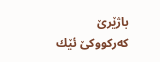باژێرێ كه‌ركووكێ ئێك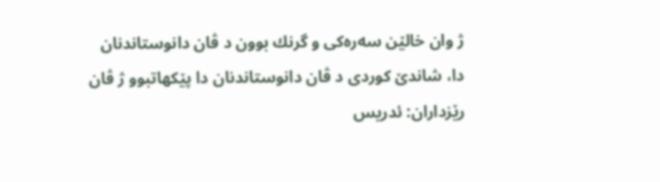ژ وان خالێن سه‌ره‌كى و گرنك بوون د ڤان دانوستاندنان دا، شاندێ كوردى د ڤان دانوستاندنان دا پێكهاتبوو ژ ڤان رێزداران: ئدریس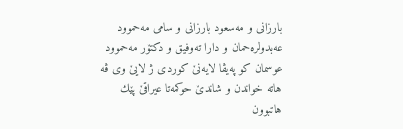بارزانى و مه‌سعود بارزانى و سامى مه‌حموود عه‌بدولره‌حمان و دارا ته‌وفیق و دكتۆر مه‌حموود عوسمان كو په‌یڤا لایه‌نێ كوردى ژ لایێ وی ڤه‌ هاته‌ خواندن و شاندێ حوكمه‌تا عیراقێ پێك هاتبوون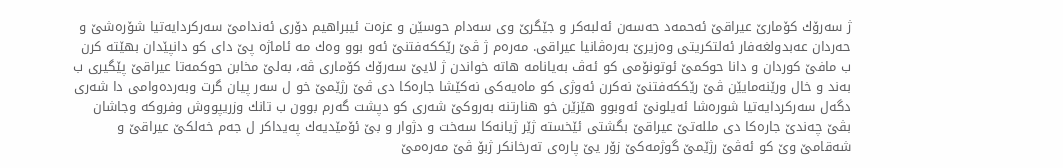ژ سه‌رۆك كۆمارێ عیراقێ ئه‌حمه‌د حه‌سه‌ن ئه‌لبه‌كر و جێگرێ وى سه‌دام حوسێن و عزه‌ت ئیبراهیم دۆرى ئه‌ندامێ سه‌ركردایه‌تیا شۆره‌شێ و حه‌ردان عه‌بدولغه‌فار ئه‌لتكریتى وه‌زیرێ به‌ره‌ڤانیا عیراقى. مه‌ره‌م ژ ڤێ رێككه‌فتنێ ئه‌و بوو وه‌ك مه‌ ئاماژه‌ پێ داى كو دانپێدان بهێته‌ كرن ب مافێ كوردان و دانا حوكمێ ئوتونۆمى كو ئه‌ڤ به‌یانامه‌ هاته‌ خواندن ژ لایێ سه‌رۆك كۆمارى ڤه‌، به‌لێ مخابن حوكمه‌تا عیراقێ پێگیرى ب به‌ند و خال ورێنه‌مایێن ڤێ رێككه‌فتنێ نه‌كرن ئه‌وژى كو ماه‌یه‌كى نه‌كێشا جاره‌كا دى ڤێ رژێمێ خو ل سه‌ر پیان گرت وبه‌رده‌وامى دا شه‌رى دگه‌ل سه‌ركردایه‌تیا شوره‌شا ئه‌یلونێ ئه‌وبوو هێزێن خو هنارتنه‌ به‌روكێ شه‌رى كو دپشت گه‌رم بوون ب تانك وزریپووش وفروكه‌ وجاشان بڤێ چه‌ندێ جاره‌كا دى ملله‌تێ عیراقێ بگشتى ئێخسته‌ ژێر ژیانه‌كا سه‌خت و دژوار و بێ ئۆمێدیه‌ك په‌یداكر ل جه‌م خه‌لكێ عیراقێ و شه‌قامێ وێ كو ئه‌ڤێ رژێمێ گوژمه‌كێ زۆر یێ پاره‌ى ته‌رخانكر ژبۆ ڤێ مه‌ره‌مێ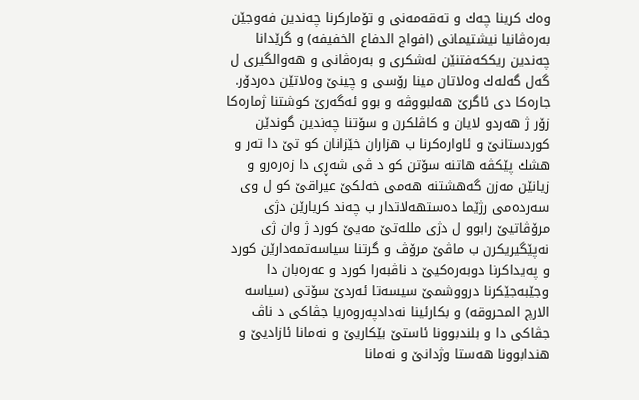وه‌ك كرینا چه‌ك و ته‌قه‌مه‌نى و تۆماركرنا چه‌ندین فه‌وجێن به‌ره‌ڤانیا نیشتیمانى (افواج الدفاع الخفیفه‌) و گرێدانا چه‌ندین ریككه‌فتنێن له‌شكرى و به‌ره‌ڤانی و هه‌والگیرى ل گه‌ل گه‌له‌ك وه‌لاتان مینا رۆسی و چینێ وه‌لاتێن ده‌ردۆر. جاره‌كا دى ئاگرێ هه‌لبووڤه‌ و بوو ئه‌گه‌رێ كوشتنا ژماره‌كا زۆر ژ هه‌ردو لایان و كاڤلكرن و سۆتنا چه‌ندین گوندێن كوردستانێ و ئاواره‌كرنا ب هزاران خێزانان كو تێ دا ته‌ر و هشك پێكڤه‌ هاتنه‌ سۆتن كو د ڤى شه‌ڕى دا زه‌ره‌رو و زیانێن مه‌زن گه‌هشتنه‌ هه‌مى خه‌لكێ عیراقێ كو ل وى سه‌رده‌مى رژێما ده‌ستهه‌لاتدار ب چه‌ند كریارێن دژى مرۆڤاتیێ رابوو ل دژى ملله‌تێ مه‌یێ كورد ژ وان ژى نه‌پێگیریكرن ب ماڤێ مرۆڤ و گرتنا سیاسه‌تمه‌دارێن كورد و په‌یداكرنا دوبه‌ره‌كیێ د ناڤبه‌را كورد و عه‌ره‌بان دا وجێبه‌جێكرنا درووشمێ سیسه‌تا ئه‌ردێ سۆتى (سیاسه‌ الارچ المحروقه‌) و بكارئینا نه‌دادپه‌روه‌ریا جڤاكى د ناڤ جڤاكى دا و بلندبوونا ئاستێ بێكاریێ و نه‌مانا ئازادیێ و هندابوونا هه‌ستا وژدانێ و نه‌مانا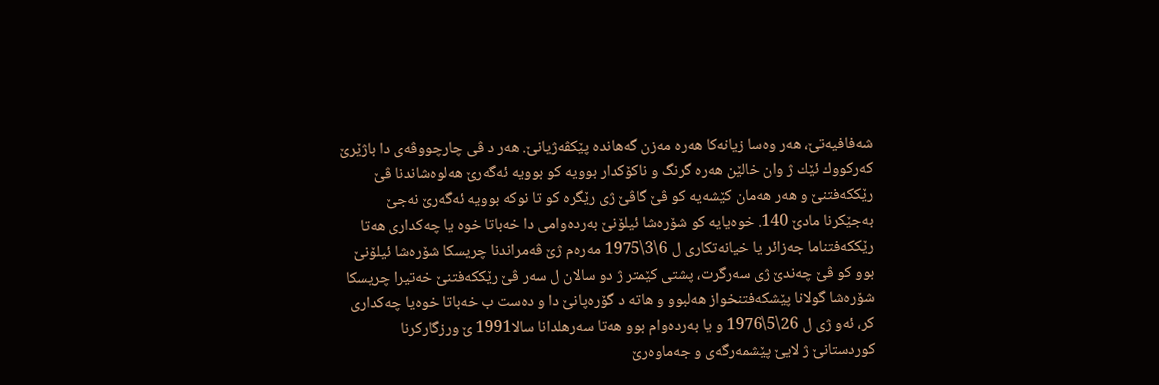شه‌فافیه‌تێ، هه‌ر وه‌سا زیانه‌كا هه‌ره‌ مه‌زن گه‌هانده‌ پێكڤه‌ژیانێ. هه‌ر د ڤى چارچووڤه‌ى دا باژێرێ كه‌ركووك ئێك ژ وان خالێن هه‌ره‌ گرنگ و ناكۆكدار بوویه‌ كو بوویه‌ ئه‌گه‌رێ هه‌لوه‌شاندنا ڤێ رێككه‌فتنێ و هه‌ر هه‌مان كێشه‌یه‌ كو ڤێ گاڤێ ژى رێگره‌ كو تا نوكه‌ بوویه‌ ئه‌گه‌رێ نه‌جێ به‌جێكرنا مادێ 140. خوه‌یایه‌ كو شۆره‌شا ئیلۆنێ به‌رده‌وامی دا خه‌باتا خوه‌ یا چه‌كدارى هه‌تا رێككه‌فتناما جه‌زائر یا خیانه‌تكارى ل 6\3\1975 مه‌ره‌م ژێ ڤه‌مراندنا چریسكا شۆره‌شا ئیلۆنێ بوو كو ڤێ چه‌ندێ ژى سه‌رگرت، پشتى كێمتر ژ دو سالان ل سه‌ر ڤێ رێككه‌فتنێ خه‌تیرا چریسكا شۆره‌شا گولانا پێشكه‌فتنخواز هه‌لبوو و هاته‌ د گۆره‌پانێ دا و ده‌ست ب خه‌باتا خوه‌یا چه‌كدارى كر، ئه‌و ژى ل 26\5\1976 و یا به‌رده‌وام بوو هه‌تا سه‌رهلدانا سالا1991 ێ ورزگاركرنا كوردستانێ ژ لایێ پێشمه‌رگه‌ى و جه‌ماوه‌رێ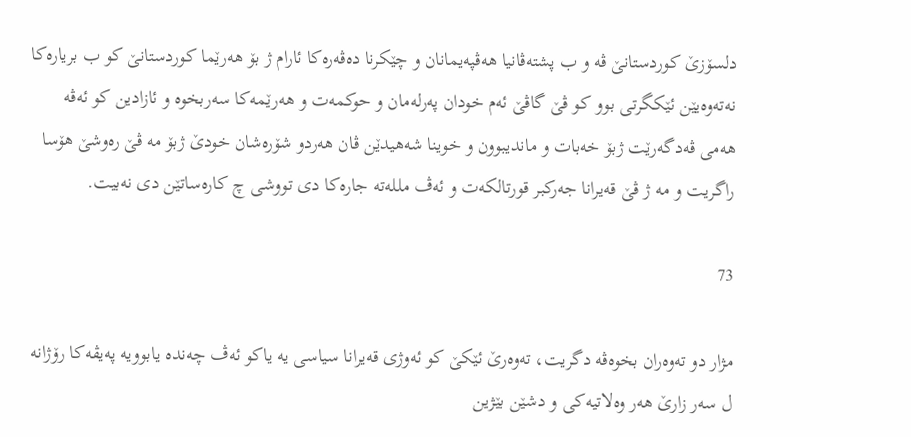دلسۆزێ كوردستانێ ڤه‌ و ب پشته‌ڤانیا هه‌ڤپه‌یمانان و چێكرنا ده‌ڤه‌ره‌كا ئارام ژ بۆ هه‌رێما كوردستانێ كو ب بریاره‌كا نه‌ته‌وه‌یێن ئێكگرتى بوو كو ڤێ گاڤێ ئه‌م خودان په‌رله‌مان و حوكمه‌ت و هه‌رێمه‌كا سه‌ربخوه‌ و ئازادین كو ئه‌ڤه‌ هه‌مى ڤه‌دگه‌رێت ژبۆ خه‌بات و ماندیبوون و خوینا شه‌هیدێن ڤان هه‌ردو شۆره‌شان خودێ ژبۆ مه‌ ڤێ ره‌وشێ هۆسا راگریت و مه‌ ژ ڤێ قه‌یرانا جه‌ركبر قورتالكه‌ت و ئه‌ڤ ملله‌ته‌ جاره‌كا دى تووشى چ كاره‌ساتێن دى نه‌بیت.

73

مژار دو ته‌وه‌ران بخوه‌ڤه‌ دگریت، ته‌وه‌رێ ئێكێ كو ئه‌وژى قه‌یرانا سیاسى یه‌ یاكو ئه‌ڤ چه‌نده‌ یابوویه‌ په‌یڤه‌كا رۆژانه‌ ل سه‌ر زارێ هه‌ر وه‌لاتیه‌كى و دشێن بێژین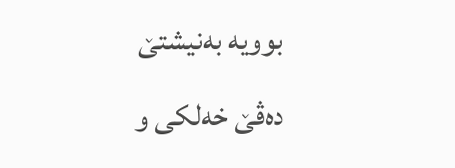بوویه‌ به‌نیشتێ ده‌ڤێ خه‌لكى و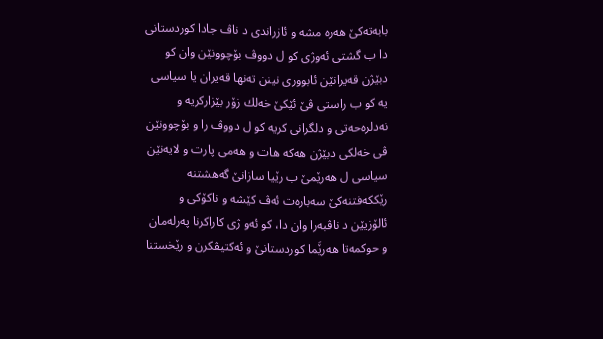بابه‌ته‌كێ هه‌ره‌ مشه‌ و ئازراندى د ناڤ جادا كوردستانى دا ب گشتى ئه‌وژى كو ل دووڤ بۆچوونێن وان كو دبێژن قه‌یرانێن ئابوورى نینن ته‌نها قه‌یران یا سیاسى یه‌ كو ب راستى ڤێ ئێكێ خه‌لك زۆر بێزاركریه‌ و نه‌دلره‌حه‌تى و دلگرانى كریه‌ كو ل دووڤ را و بۆچوونێن ڤى خه‌لكى دبێژن هه‌كه‌ هات و هه‌مى پارت و لایه‌نێن سیاسى ل هه‌رێمێ ب رێیا سازانێ گه‌هشتنه‌ رێككه‌فتنه‌كێ سه‌باره‌ت ئه‌ڤ كێشه‌ و ناكۆكى و ئالۆزیێن د ناڤبه‌را وان دا، كو ئه‌و ژى كاراكرنا په‌رله‌مان و حوكمه‌تا هه‌رێَما كوردستانێ و ئه‌كتیڤكرن و رێخستنا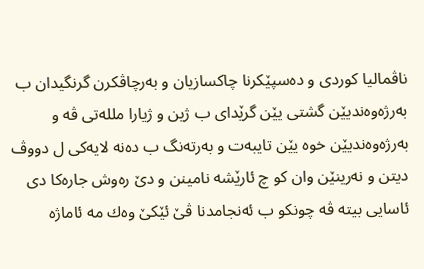ناڤمالیا كوردى و ده‌سپێكرنا چاكسازیان و به‌رچاڤكرن گرنگیدان ب به‌رژه‌وه‌ندیێن گشتى یێن گرێداى ب ژین و ژیارا ملله‌تى ڤه‌ و به‌رژه‌وه‌ندیێن خوه‌ یێن تایبه‌ت و به‌رته‌نگ ب ده‌نه‌ لایه‌كى ل دووڤ دیتن و نه‌رینێن وان كو چ ئارێشه‌ نامینن و دێ ره‌وش جاره‌كا دى ئاسایى بیته‌ ڤه‌ چونكو ب ئه‌نجامدنا ڤێ ئێكێ وه‌ك مه‌ ئاماژه‌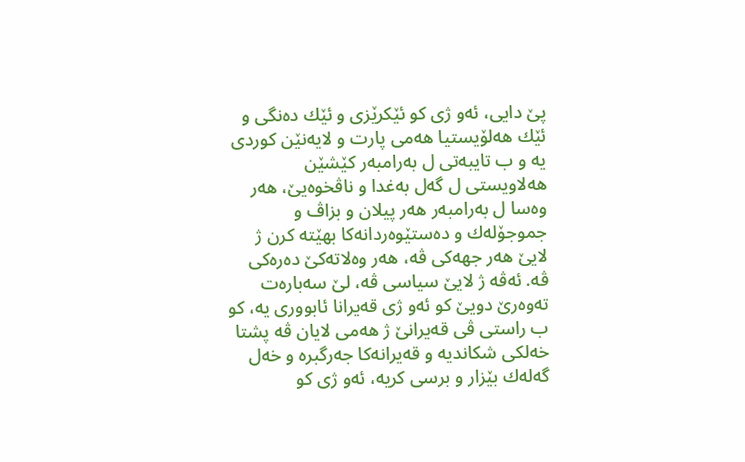پێ دایى، ئه‌و ژى كو ئێكرێزى و ئێك ده‌نگى و ئێك هه‌لۆیستیا هه‌مى پارت و لایه‌نێن كوردى یه‌ و ب تایبه‌تى ل به‌رامبه‌ر كێشێن هه‌لاویستى ل گه‌ل به‌غدا و ناڤخوه‌یێ، هه‌ر وه‌سا ل به‌رامبه‌ر هه‌ر پیلان و بزاڤ و جموجۆله‌ك و ده‌ستێوه‌ردانه‌كا بهێته‌ كرن ژ لایێ هه‌ر جهه‌كى ڤه‌، هه‌ر وه‌لاته‌كێ ده‌ره‌كى ڤه‌. ئه‌ڤه‌ ژ لایێ سیاسى ڤه‌، لێ سه‌باره‌ت ته‌وه‌رێ دویێ كو ئه‌و ژى قه‌یرانا ئابوورى یه‌، كو ب راستى ڤى قه‌یرانێ ژ هه‌مى لایان ڤه‌ پشتا خه‌لكى شكاندیه‌ و قه‌یرانه‌كا جه‌رگبره‌ و خه‌ل گه‌له‌ك بێزار و برسى كریه‌، ئه‌و ژى كو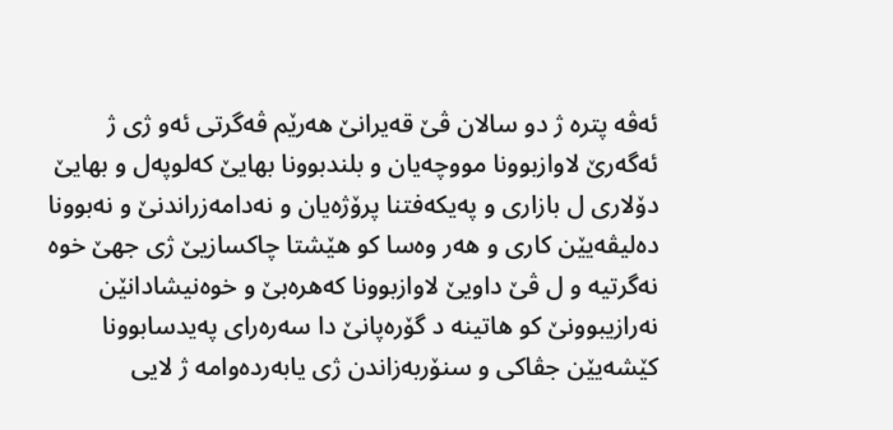ئه‌ڤه‌ پتره‌ ژ دو سالان ڤێ قه‌یرانێ هه‌رێم ڤه‌گرتى ئه‌و ژى ژ ئه‌گه‌رێ لاوازبوونا مووچه‌یان و بلندبوونا بهایێ كه‌لوپه‌ل و بهایێ دۆلارى ل بازارى و په‌یكه‌فتنا پرۆژه‌یان و نه‌دامه‌زراندنێ و نه‌بوونا ده‌لیڤه‌یێن كارى و هه‌ر وه‌سا كو هێشتا چاكسازیێ ژى جهێ خوه‌ نه‌گرتیه‌ و ل ڤێ داویێ لاوازبوونا كه‌هره‌بێ و خوه‌نیشادانێن نه‌رازیبوونێ كو هاتینه‌ د گۆره‌پانێ دا سه‌ره‌راى په‌یدسابوونا كێشه‌یێن جڤاكى و سنۆربه‌زاندن ژى یابه‌رده‌وامه‌ ژ لایى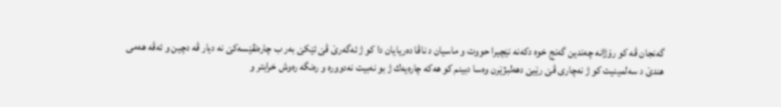گه‌نجان ڤه‌ كو رۆژانه‌ چه‌ندین گه‌نج خوه‌ دكه‌نه‌ نێچیرا حووت و ماسیان د ناڤا ده‌ریایان دا كو ژ ئه‌گه‌رێ ڤێ ئێكێ به‌ر ب چاره‌نڤێسه‌كێ نه‌ دیار ڤه‌ دچین و ئه‌ڤه‌ هه‌مى هندێ د سه‌لمینیت كو ژ نه‌چارى ڤێ رێیێ دهه‌لبژێرن وه‌سا دبینم كو هه‌كه‌ چاره‌یه‌ك ژ بو نه‌بیت نه‌دووره‌ و ره‌نگه‌ ره‌وش خرابتر و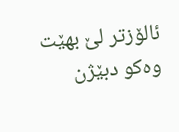ئالۆزتر لێ بهێت وه‌كو دبێژن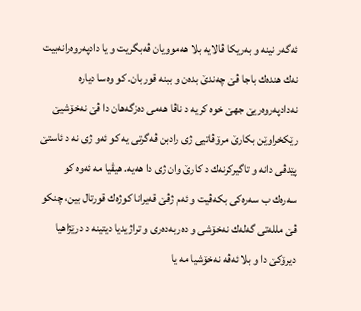ئه‌گه‌ر نینه‌ و به‌ریكا ڤالایه‌ بلا هه‌موویان ڤه‌بگریت و یا دادپه‌روه‌رانه‌بیت نه‌ك هنده‌ك باجا ڤێ چه‌ندێ بده‌ن و ببنه‌ قوربان. كو وه‌سا دیاره‌ نه‌دادپه‌روه‌ریێ جهێ خوه‌ كریه‌ د ناڤا هه‌مى ده‌زگه‌هان دا ڤێ نه‌خۆشیێ رێكخراوێن بكارێ مرۆڤاتیى ژى رادبن ڤه‌گرتى یه‌ كو ئه‌و ژى نه‌ د ئاستێ پێدڤى دانه‌ و تاگیركرنه‌ك د كارێ وان ژى دا هه‌یه‌. هیڤیا مه‌ ئه‌وه‌ كو سه‌ره‌ك ب سه‌ره‌كى بكه‌ڤیت و ئه‌م ژڤێ قه‌یرانا كوژه‌ك قورتال بین، چنكو ڤێ ملله‌تى گه‌له‌ك نه‌خۆشى و ده‌ربه‌ده‌رى و تراژیدیا دیتینه‌ د درێژاهیا دیرۆكێ دا و بلا ئه‌ڤه‌ نه‌خۆشیا مه‌ یا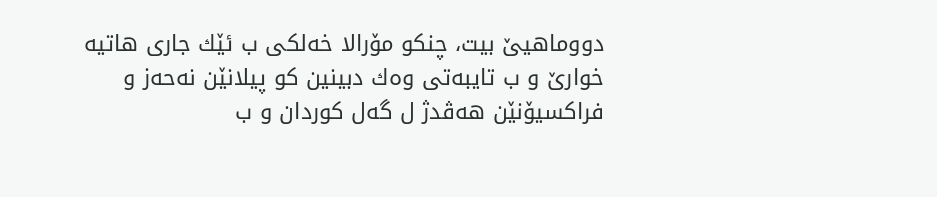دووماهیێ بیت، چنكو مۆرالا خه‌لكى ب ئێك جارى هاتیه‌ خوارێ و ب تایبه‌تى وه‌ك دبینین كو پیلانێن نه‌حه‌ز و فراكسیۆنێن هه‌ڤدژ ل گه‌ل كوردان و ب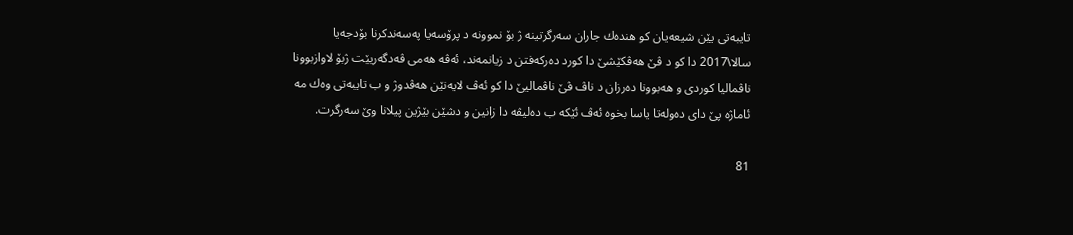تایبه‌تى یێن شیعه‌یان كو هنده‌ك جاران سه‌رگرتینه‌ ژ بۆ نموونه‌ د پرۆسه‌یا په‌سه‌ندكرنا بۆدجه‌یا سالا\2017 دا كو د ڤێ هه‌ڤكێشێ دا كورد ده‌ركه‌فتن د زیانمه‌ند، ئه‌ڤه‌ هه‌مى ڤه‌دگه‌ریێت ژبۆ لاوازبوونا ناڤمالیا كوردى و هه‌بوونا ده‌رزان د ناڤ ڤێ ناڤمالیێ دا كو ئه‌ڤ لایه‌نێن هه‌ڤدوژ و ب تایبه‌تى وه‌ك مه‌ ئاماژه‌ پێ داى ده‌وله‌تا یاسا بخوه‌ ئه‌ڤ ئێكه‌ ب ده‌لیڤه‌ دا زانین و دشێن بێژین پیلانا وێ سه‌رگرت.

81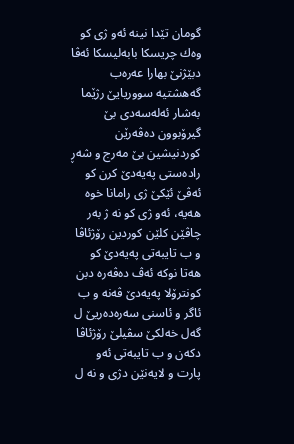گومان تێدا نینه‌ ئه‌و ژى كو وه‌ك چریسكا بابه‌لیسكا ئه‌ڤا دبێژنێ بهارا عه‌ره‌ب گه‌هشتیه‌ سووریایێ رژێما به‌شار ئه‌له‌سه‌دى بێ گیرۆبوون ده‌ڤه‌رێن كوردنیشین بێ مه‌رج و شه‌ڕ راده‌ستى په‌یه‌دێ كرن كو ئه‌ڤێ ئێكێ ژى رامانا خوه‌ هه‌یه‌، ئه‌و ژى كو نه‌ ژ به‌ر چاڤێن كلێن كوردین رۆژئاڤا و ب تایبه‌تى په‌یه‌دێ كو هه‌تا نوكه‌ ئه‌ڤ ده‌ڤه‌ره‌ دبن كونترۆلا په‌یه‌دێ ڤه‌نه‌ و ب ئاگر و ئاسنى سه‌ره‌ده‌ریێ ل گه‌ل خه‌لكێ سڤیلێ رۆژئاڤا دكه‌ن و ب تایبه‌تى ئه‌و پارت و لایه‌نێن دژى و نه‌ ل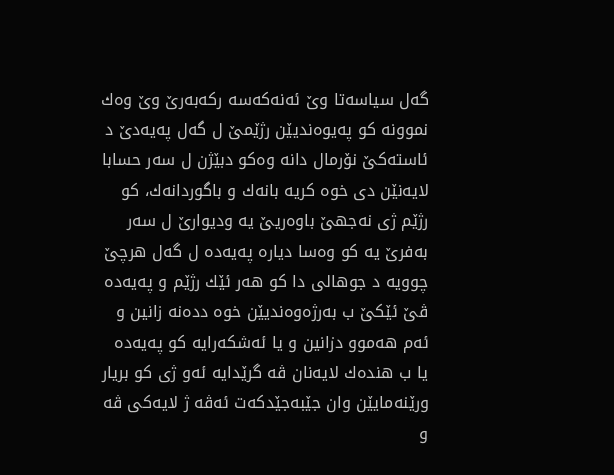گه‌ل سیاسه‌تا وێ ئه‌نه‌كه‌سه‌ ركه‌به‌رێ وێ وه‌ك نموونه‌ كو په‌یوه‌ندیێن رژێمێ ل گه‌ل په‌یه‌دێ د ئاسته‌كێ نۆرمال دانه‌ وه‌كو دبێژن ل سه‌ر حسابا لایه‌نێن دى خوه‌ كریه‌ بانه‌ك و باگوردانه‌ك، كو رژێم ژى نه‌جهێ باوه‌ریێ یه‌ ودیوارێ ل سه‌ر به‌فرێ یه‌ كو وه‌سا دیاره‌ په‌یه‌ده‌ ل گه‌ل هرچێ چوویه‌ د جوهالى دا كو هه‌ر ئێك رژێم و په‌یه‌ده‌ ڤێ ئێكێ ب به‌رژه‌وه‌ندیێن خوه‌ دده‌نه‌ زانین و ئه‌م هه‌موو دزانین و یا ئه‌شكه‌رایه‌ كو په‌یه‌ده‌ یا ب هنده‌ك لایه‌نان ڤه‌ گرێدایه‌ ئه‌و ژى كو بریار ورێنه‌مایێن وان جێبه‌جێدكه‌ت ئه‌ڤه‌ ژ لایه‌كى ڤه‌ و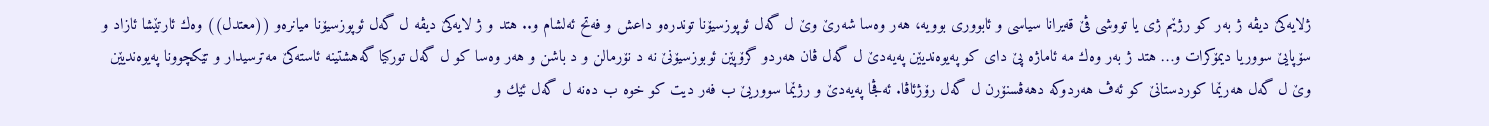ژلایه‌كێ دیڤه‌ ژ به‌ر كو رژێم ژى یا تووشى ڤێ قه‌یرانا سیاسى و ئابوورى بوویه‌، هه‌ر وه‌سا شه‌رێ وێ ل گه‌ل ئوپوزسیۆنا توندره‌و داعش و فه‌تح ئه‌لشام و.. هتد و ژ لایه‌كێ دیڤه‌ ل گه‌ل ئوپوزسیۆنا میانره‌و ((معتدل)) وه‌ك ئارتێشا ئازاد و سۆپایێ سووریا دیمۆكرات و… هتد ژ به‌ر وه‌ك مه‌ ئاماژه‌ پێ داى كو په‌یوه‌ندیێن په‌یه‌دێ ل گه‌ل ڤان هه‌ردو گرۆپێن ئوبوزسیۆنێ نه‌ د نۆرمالن و د باشن و هه‌ر وه‌سا كو ل گه‌ل توركیا گه‌هشتینه‌ ئاسته‌كێ مه‌ترسیدار و تێكچوونا په‌یوه‌ندیێن وێ ل گه‌ل هه‌رێما كوردستانێ كو ئه‌ڤ هه‌ردوكه‌ دهه‌ڤسنۆرن ل گه‌ل رۆژئاڤا. ئه‌ڤجا په‌یه‌دێ و رژێما سووریێ ب فه‌ر دیت كو خوه‌ ب ده‌نه‌ ل گه‌ل ئێك و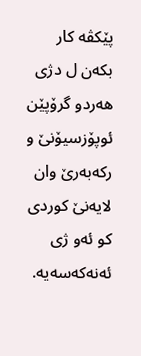پێكڤه‌ كار بكه‌ن ل دژى هه‌ردو گرۆپێن ئوپۆزسیۆنێ و ركه‌به‌رێ وان لایه‌نێ كوردى كو ئه‌و ژى ئه‌نه‌كه‌سه‌یه‌.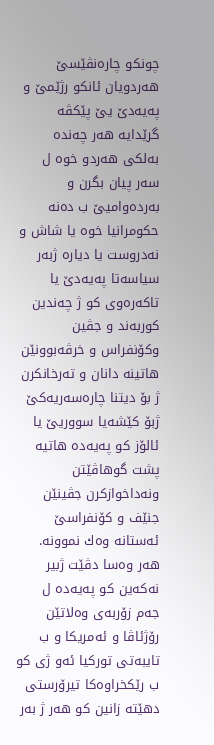چونكو چاره‌نڤێسێ هه‌ردویان ئانكو رژێمێ و په‌یه‌دێ یێ پێكڤه‌ گرێدایه‌ هه‌ر چه‌نده‌ به‌لكى هه‌ردو خوه‌ ل سه‌ر پیان بگرن و به‌رده‌وامیێ ب ده‌نه‌ حكومرانیا خوه‌ یا شاش و نه‌دروست یا دیاره‌ ژبه‌ر سیاسه‌تا په‌یه‌دێ یا تاكه‌ره‌وى كو ژ چه‌ندین كوربه‌ند و جڤین وكۆنفراس و خرڤه‌بوونێن هاتینه‌ دانان و ته‌رخانكرن ژ بۆ دیتنا چاره‌سه‌ریه‌كێ ژبۆ كێشه‌یا سووریێ یا ئالۆز كو په‌یه‌ده‌ هاتیه‌ پشت گوهاڤێتن ونه‌داخوازكرن جڤینێن جنێف و كۆنفراسێ ئه‌ستانه‌ وه‌ك نموونه‌. هه‌ر وه‌سا دڤێت ژبیر نه‌كه‌ین كو په‌یه‌ده‌ ل جه‌م زۆربه‌ى وه‌لاتێن رۆژئاڤا و ئه‌مریكا و ب تایبه‌تى توركیا ئه‌و ژى كو ب رێكخراوه‌كا تیرۆرستى دهێته‌ زانین كو هه‌ر ژ به‌ر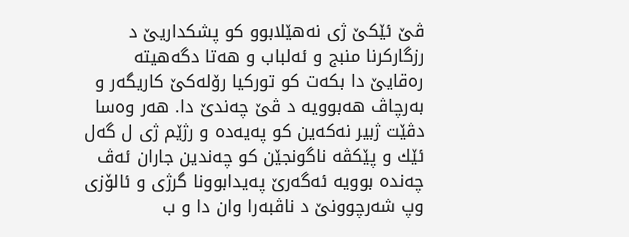ڤێ ئێكێ ژى نه‌هێلابوو كو پشكداریێ د رزگاركرنا منبج و ئه‌لباب و هه‌تا دگه‌هیته‌ ره‌قایێ دا بكه‌ت كو توركیا رۆله‌كێ كاریگه‌ر و به‌رچاڤ هه‌بوویه‌ د ڤێ چه‌ندێ دا. هه‌ر وه‌سا دڤێت ژبیر نه‌كه‌ین كو په‌یه‌ده‌ و رژێم ژى ل گه‌ل ئێك و پێكڤه‌ ناگونجێن كو چه‌ندین جاران ئه‌ڤ چه‌نده‌ بوویه‌ ئه‌گه‌رێ په‌یدابوونا گرژى و ئالۆزى وپ شه‌رچوونێ د ناڤبه‌را وان دا و ب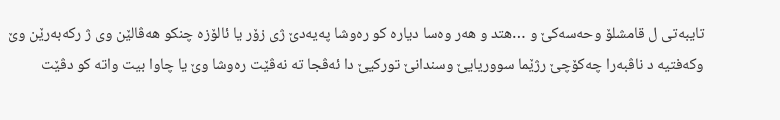تایبه‌تى ل قامشلۆ وحه‌سه‌كێ و …هتد و هه‌ر وه‌سا دیاره‌ كو ره‌وشا په‌یه‌دێ ژى زۆر یا ئالۆزه‌ چنكو هه‌ڤالێن وى ژ ركه‌به‌رێن وێ وكه‌فتیه‌ د ناڤبه‌را چه‌كۆچێ رژێما سووریایێ وسندانێ توركیێ دا ئه‌ڤجا ته‌ نه‌ڤێت ره‌وشا وێ یا چاوا بیت واته‌ كو دڤێت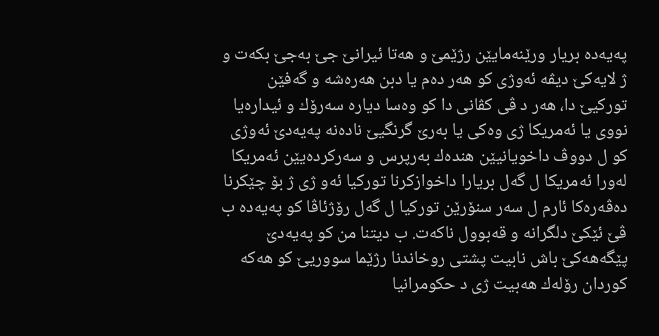په‌یه‌ده‌ بریار ورێنه‌مایێن رژێمێ و هه‌تا ئیرانێ جێ به‌جێ بكه‌ت و ژ لایه‌كێ دیڤه‌ ئه‌وژى كو هه‌ر ده‌م یا دبن هه‌ره‌شه‌ و گه‌فێن توركیێ دا، هه‌ر د ڤى كڤانى دا كو وه‌سا دیاره‌ سه‌رۆك و ئیداره‌یا نووى یا ئه‌مریكا ژى وه‌كى یا به‌رێ گرنگیێ ناده‌نه‌ په‌یه‌دێ ئه‌وژى كو ل دووڤ داخویانیێن هنده‌ك به‌رپرس و سه‌ركرده‌یێن ئه‌مریكا له‌ورا ئه‌مریكا ل گه‌ل بریارا داخوازكرنا توركیا ئه‌و ژى ژ بۆ چێكرنا ده‌ڤه‌ره‌كا ئارم ل سه‌ر سنۆرێن توركیا ل گه‌ل رۆژئاڤا كو په‌یه‌ده‌ ب ڤێ ئێكێ دلگرانه‌ و قه‌بوول ناكه‌ت. ب دیتنا من كو په‌یه‌دێ پێگه‌هه‌كێ باش نابیت پشتى روخاندنا رژێما سووریێ كو هه‌كه‌ كوردان رۆله‌ك هه‌بیت ژى د حكومرانیا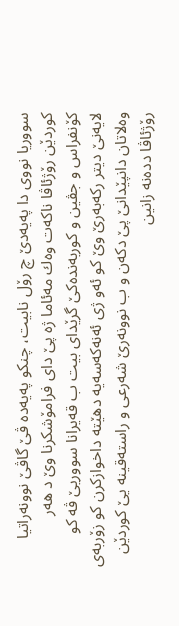سووریا نووى دا په‌یه‌دێ چ رۆل نابیت، چنكو په‌یه‌ده‌ ڤێ گاڤێ نوونه‌راتیا كوردێن رۆژئاڤا ناكه‌ت وه‌ك مه‌ئاما ژه‌ پێ داى فرامۆشكرنا وێ د هه‌ر كۆنفراس و جڤین و كوربه‌نده‌كێ گرێداى بیت ب قه‌یرانا سووریێ ڤه‌ كو لایه‌نێ دیتر ركه‌به‌رێ وێ كو ئه‌و ژى ئه‌نه‌كه‌سه‌یه‌ دهێته‌ داخوازكرن كو زۆربه‌ى وه‌لاتان دانپێدانێ پێ دكه‌ن و ب نوونه‌رێ شه‌رعى و راسته‌قینه‌ یێ كوردێن رۆژئاڤا دده‌نه‌ زانین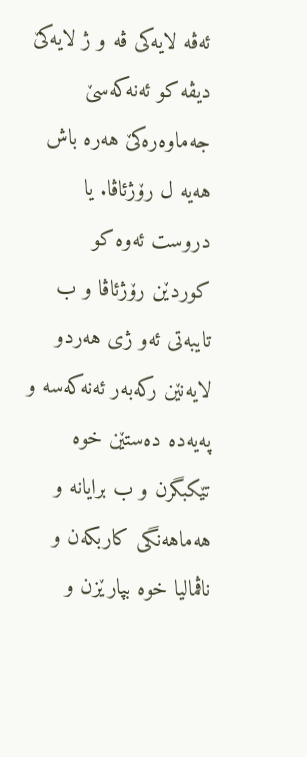ئه‌ڤه‌ لایه‌كى ڤه‌ و ژ لایه‌كێ دیڤه‌ كو ئه‌نه‌كه‌سێ جه‌ماوه‌ره‌كێ هه‌ره‌ باش هه‌یه‌ ل رۆژئاڤا. یا دروست ئه‌وه‌ كو كوردێن رۆژئاڤا و ب تایبه‌تى ئه‌و ژى هه‌ردو لایه‌نێن ركه‌به‌ر ئه‌نه‌كه‌سه‌ و په‌یه‌ده‌ ده‌ستێن خوه‌ تێكبگرن و ب برایانه‌ و هه‌ماهه‌نگى كاربكه‌ن و ناڤمالیا خوه‌ بپارێزن و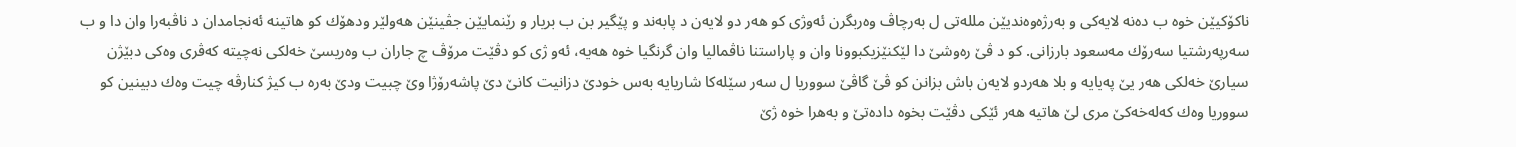ناكۆكیێن خوه‌ ب ده‌نه‌ لایه‌كى و به‌رژه‌وه‌ندیێن ملله‌تى ل به‌رچاڤ وه‌ربگرن ئه‌وژى كو هه‌ر دو لایه‌ن د پابه‌ند و پێگیر بن ب بریار و رێنمایێن جڤینێن هه‌ولێر ودهۆك كو هاتینه‌ ئه‌نجامدان د ناڤبه‌را وان دا و ب سه‌رپه‌رشتیا سه‌رۆك مه‌سعود بارزانى. كو د ڤێ ره‌وشێ دا لێكنێزیكبوونا وان و پاراستنا ناڤمالیا وان گرنگیا خوه‌ هه‌یه‌، ئه‌و ژى كو دڤێت مرۆڤ چ جاران ب وه‌ریسێ خه‌لكى نه‌چیته‌ كه‌ڤرى وه‌كى دبێژن سیارێ خه‌لكى هه‌ر یێ په‌یایه‌ و بلا هه‌ردو لایه‌ن باش بزانن كو ڤێ گاڤێ سووریا ل سه‌ر سێله‌كا شاریایه‌ به‌س خودێ دزانیت كانێ دێ پاشه‌رۆژا وێ چبیت ودێ به‌ره‌ ب كیژ كنارڤه‌ چیت وه‌ك دبینین كو سووریا وه‌ك كه‌له‌خه‌كێ مرى لێ هاتیه‌ هه‌ر ئێكى دڤێت بخوه‌ داده‌تێ و به‌هرا خوه‌ ژێ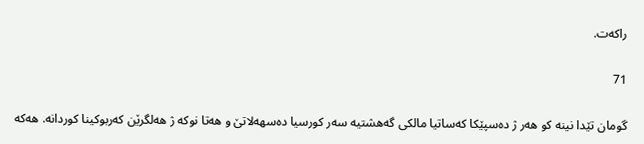راكه‌ت.

71

گومان تێدا نینه‌ كو هه‌ر ژ ده‌سپێكا كه‌ساتیا مالكى گه‌هشتیه‌ سه‌ر كورسیا ده‌سهه‌لاتێ و هه‌تا نوكه‌ ژ هه‌لگرێن كه‌ربوكینا كوردانه‌. هه‌كه‌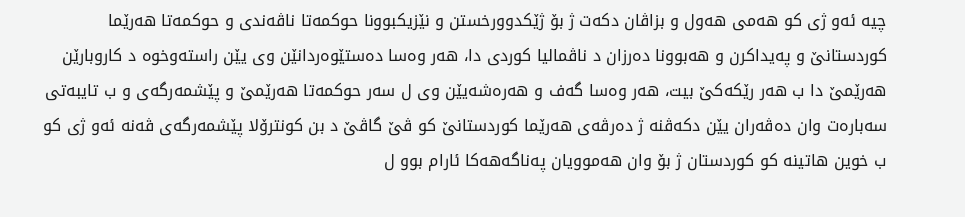چیه‌ ئه‌و ژى كو هه‌مى هه‌ول و بزاڤان دكه‌ت ژ بۆ ژێكدوورخستن و نێزیكبوونا حوكمه‌تا ناڤه‌ندى و حوكمه‌تا هه‌رێما كوردستانێ و په‌یداكرن و هه‌بوونا ده‌رزان د ناڤمالیا كوردى دا، هه‌ر وه‌سا ده‌ستێوه‌ردانێن وى یێن راسته‌وخوه‌ د كاروبارێن هه‌رێمێ دا ب هه‌ر رێكه‌كێ بیت، هه‌ر وه‌سا گه‌ف و هه‌ره‌شه‌یێن وى ل سه‌ر حوكمه‌تا هه‌رێمێ و پێشمه‌رگه‌ى و ب تایبه‌تى سه‌باره‌ت وان ده‌ڤه‌ران یێن دكه‌ڤنه‌ ژ ده‌رڤه‌ى هه‌رێما كوردستانێ كو ڤێ گاڤێ د بن كونترۆلا پێشمه‌رگه‌ى ڤه‌نه‌ ئه‌و ژى كو ب خوین هاتینه‌ كو كوردستان ژ بۆ وان هه‌موویان په‌ناگه‌هه‌كا ئارام بوو ل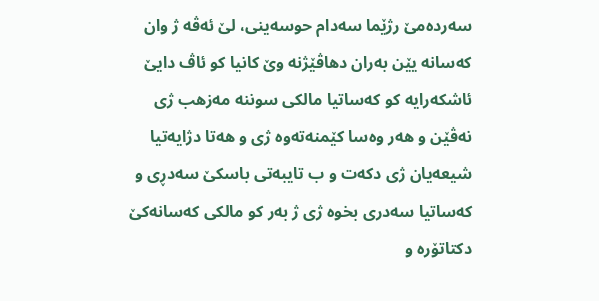سه‌رده‌مێ رژێما سه‌دام حوسه‌ینى، لێ ئه‌ڤه‌ ژ وان كه‌سانه‌ یێن به‌ران دهاڤێژنه‌ وێ كانیا كو ئاڤ دایێ ئاشكه‌رایه‌ كو كه‌ساتیا مالكى سوننه‌ مه‌زهب ژى نه‌ڤێن و هه‌ر وه‌سا كێمنه‌ته‌وه‌ ژى و هه‌تا دژایه‌تیا شیعه‌یان ژى دكه‌ت و ب تایبه‌تى باسكێ سه‌دڕى و كه‌ساتیا سه‌درى بخوه‌ ژى ژ به‌ر كو مالكى كه‌سانه‌كێ دكتاتۆره‌ و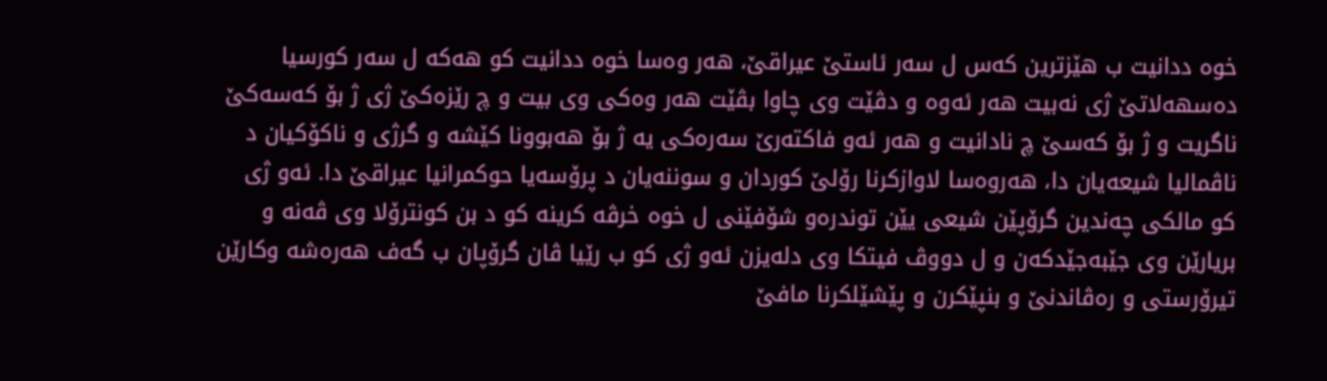خوه‌ ددانیت ب هێزترین كه‌س ل سه‌ر ئاستێ عیراقێ، هه‌ر وه‌سا خوه‌ ددانیت كو هه‌كه‌ ل سه‌ر كورسیا ده‌سهه‌لاتێ ژى نه‌بیت هه‌ر ئه‌وه‌ و دڤێت وى چاوا بڤێت هه‌ر وه‌كى وی بیت و چ رێزه‌كێ ژى ژ بۆ كه‌سه‌كێ ناگریت و ژ بۆ كه‌سێ چ نادانیت و هه‌ر ئه‌و فاكته‌رێ سه‌ره‌كى یه‌ ژ بۆ هه‌بوونا كێشه‌ و گرژى و ناكۆكیان د ناڤمالیا شیعه‌یان دا، هه‌روه‌سا لاوازكرنا رۆلێ كوردان و سوننه‌یان د پرۆسه‌یا حوكمرانیا عیراقێ دا. ئه‌و ژى كو مالكى چه‌ندین گرۆپێن شیعى یێن توندره‌و شۆفێنى ل خوه‌ خرڤه‌ كرینه‌ كو د بن كونترۆلا وى ڤه‌نه‌ و بریارێن وى جێبه‌جێدكه‌ن و ل دووڤ فیتكا وى دله‌یزن ئه‌و ژى كو ب رێیا ڤان گرۆپان ب گه‌ف هه‌ره‌شه‌ وكارێن تیرۆرستى و ره‌ڤاندنێ و بنپێكرن و پێشێلكرنا مافێ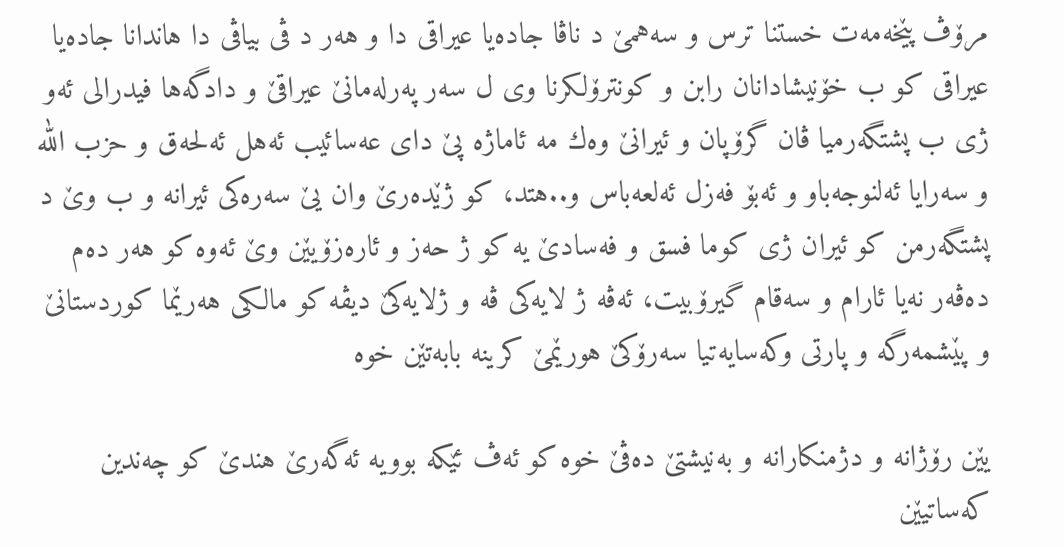مرۆڤ پێخه‌مه‌ت خستنا ترس و سه‌همێ د ناڤا جاده‌یا عیراقى دا و هه‌ر د ڤى بیاڤى دا هاندانا جاده‌یا عیراقى كو ب خۆنیشادانان رابن و كونترۆلكرنا وى ل سه‌ر په‌رله‌مانێ عیراقێ و دادگه‌ها فیدرالى ئه‌و ژى ب پشتگه‌رمیا ڤان گرۆپان و ئیرانێ وه‌ك مه‌ ئاماژه‌ پێ داى عه‌سائیب ئه‌هل ئه‌لحه‌ق و حزب الله‌ و سه‌رایا ئه‌لنوجه‌با‌و و ئه‌بۆ فه‌زل ئه‌لعه‌باس و..هتد، كو ژێده‌رێ وان یێ سه‌ره‌كى ئیرانه‌ و ب وێ د پشتگه‌رمن كو ئیران ژى كوما فسق و فه‌سادێ یه‌ كو ژ حه‌ز و ئاره‌زۆیێن وێ ئه‌وه‌ كو هه‌ر ده‌م ده‌ڤه‌ر نه‌یا ئارام و سه‌قام گیرۆبیت، ئه‌ڤه‌ ژ لایه‌كى ڤه‌ و ژلایه‌كێ دیڤه‌ كو مالكى هه‌رێما كوردستانێ و پێشمه‌رگه‌ و پارتى وكه‌سایه‌تیا سه‌رۆكێ هورێمێ كرینه‌ بابه‌تێن خوه‌

یێن رۆژانه‌ و دژمنكارانه‌ و به‌نیشتێ ده‌ڤێ خوه‌ كو ئه‌ڤ ئێكه‌ بوویه‌ ئه‌گه‌رێ هندێ كو چه‌ندین كه‌ساتیێن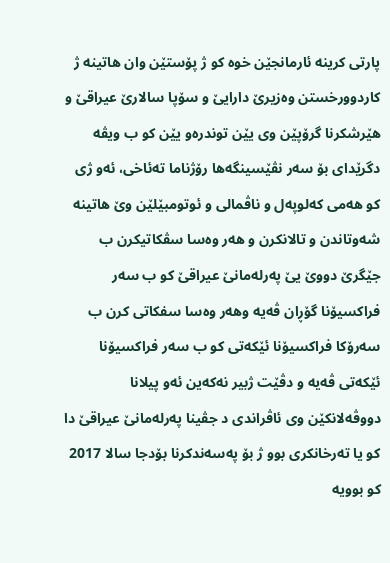پارتى كرینه‌ ئارمانجێن خوه‌ كو ژ پۆستێن وان هاتینه‌ ژ كاردوورخستن وه‌زیرێ دارایێ و سۆپا سالارێ عیراقێ و هێرشكرنا گرۆپێن وى یێن توندره‌و یێن كو ب ویڤه‌ دگرێداى بۆ سه‌ر نڤێسینگه‌ها رۆژناما ته‌ئاخى، ئه‌و ژى كو هه‌مى كه‌لوپه‌ل و ناڤمالى و ئوتومبێلێن وێ هاتینه‌ شه‌وتاندن و تالانكرن و هه‌ر وه‌سا سڤكاتیكرن ب جێگرێ دووێ یێ په‌رله‌مانێ عیراقێ كو ب سه‌ر فراكسیۆنا گۆڕان ڤه‌یه‌ وهه‌ر وه‌سا سفكاتى كرن ب سه‌رۆكا فراكسیۆنا ئێكه‌تى كو ب سه‌ر فراكسیۆنا ئێكه‌تى ڤه‌یه‌ و دڤێت ژبیر نه‌كه‌ین ئه‌و پیلانا دووڤه‌لانكێن وى ئاڤراندى د جڤینا په‌رله‌مانێ عیراقێ دا كو یا ته‌رخانكری بوو ژ بۆ په‌سه‌ندكرنا بۆدجا سالا 2017 كو بوویه‌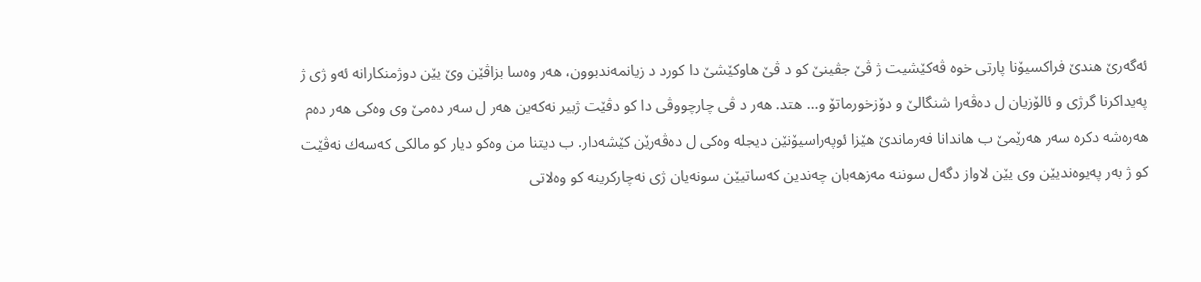ئه‌گه‌رێ هندێ فراكسیۆنا پارتى خوه‌ ڤه‌كێشیت ژ ڤێ جڤینێ كو د ڤێ هاوكێشێ دا كورد د زیانمه‌ندبوون، هه‌ر وه‌سا بزاڤێن وێ یێن دوژمنكارانه‌ ئه‌و ژى ژ په‌یداكرنا گرژى و ئالۆزیان ل ده‌ڤه‌را شنگالێ و دۆزخورماتۆ و… هتد. هه‌ر د ڤى چارچووڤى دا كو دڤێت ژبیر نه‌كه‌ین هه‌ر ل سه‌ر ده‌مێ وى وه‌كى هه‌ر ده‌م هه‌ره‌شه‌ دكره‌ سه‌ر هه‌رێمێ ب هاندانا فه‌رماندێ هێزا ئوپه‌راسیۆنێن دیجله‌ وه‌كى ل ده‌ڤه‌رێن كێشه‌دار. ب دیتنا من وه‌كو دیار كو مالكى كه‌سه‌ك نه‌ڤێت كو ژ به‌ر په‌یوه‌ندیێن وى یێن لاواز دگه‌ل سوننه‌ مه‌زهه‌بان چه‌ندین كه‌ساتیێن سونه‌یان ژى نه‌چاركرینه‌ كو وه‌لاتى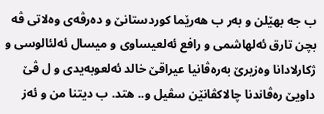ب جه بهێلن و به‌ر ب هه‌رێما كوردستانێ و ده‌رڤه‌ى وه‌لاتى ڤه‌ بچن تارق ئه‌لهاشمى و رافع ئه‌لعیساوى و میسال ئه‌لئالوسى و ژكارلادانا وه‌زیرێ به‌ره‌ڤانیا عیراقێ خالد ئه‌لعوبه‌یدى و ل ڤێ داویێ ره‌ڤاندنا چالاكڤانێن سڤیل و.. هتد. ب دیتنا من و ئه‌ز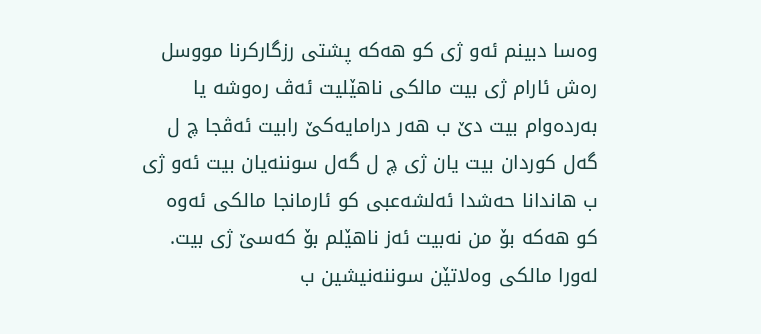وه‌سا دبینم ئه‌و ژى كو هه‌كه‌ پشتى رزگاركرنا مووسل ره‌ش ئارام ژى بیت مالكى ناهێلیت ئه‌ڤ ره‌وشه‌ یا به‌رده‌وام بیت دێ ب هه‌ر درامایه‌كێ رابیت ئه‌ڤجا چ ل گه‌ل كوردان بیت یان ژى چ ل گه‌ل سوننه‌یان بیت ئه‌و ژى ب هاندانا حه‌شدا ئه‌لشه‌عبى كو ئارمانجا مالكى ئه‌وه‌ كو هه‌كه‌ بۆ من نه‌بیت ئه‌ز ناهێلم بۆ كه‌سێ ژى بیت. له‌ورا مالكى وه‌لاتێن سوننه‌نیشین ب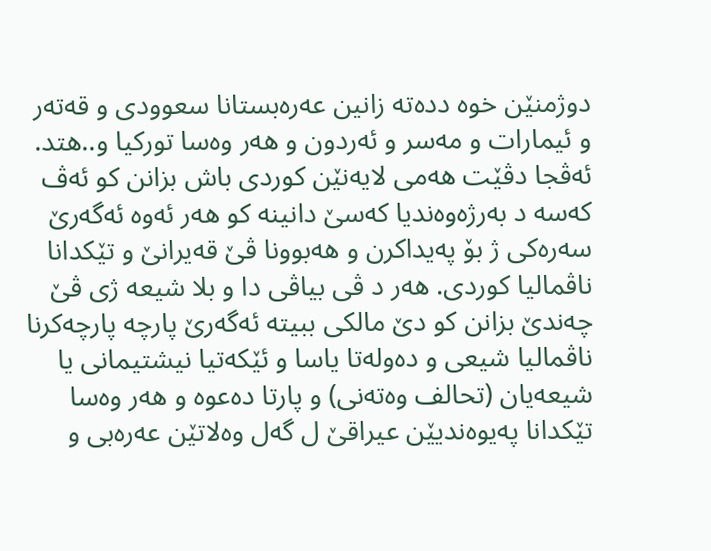دوژمنێن خوه‌ دده‌ته‌ زانین عه‌ره‌بستانا سعوودى و قه‌ته‌ر و ئیمارات و مه‌سر و ئه‌ردون و هه‌ر وه‌سا توركیا و..هتد. ئه‌ڤجا دڤێت هه‌مى لایه‌نێن كوردى باش بزانن كو ئه‌ڤ كه‌سه‌ د به‌رژه‌وه‌ندیا كه‌سێ دانینه‌ كو هه‌ر ئه‌وه‌ ئه‌گه‌رێ سه‌ره‌كى ژ بۆ په‌یداكرن و هه‌بوونا ڤێ قه‌یرانێ و تێكدانا ناڤمالیا كوردى. هه‌ر د ڤى بیاڤى دا و بلا شیعه‌ ژى ڤێ چه‌ندێ بزانن كو دێ مالكى ببیته‌ ئه‌گه‌رێ پارچه‌ پارچه‌كرنا ناڤمالیا شیعى و ده‌وله‌تا یاسا و ئێكه‌تیا نیشتیمانى یا شیعه‌یان (تحالف وه‌ته‌نى) و پارتا ده‌عوه‌ و هه‌ر وه‌سا تێكدانا په‌یوه‌ندیێن عیراقێ ل گه‌ل وه‌لاتێن عه‌ره‌بى و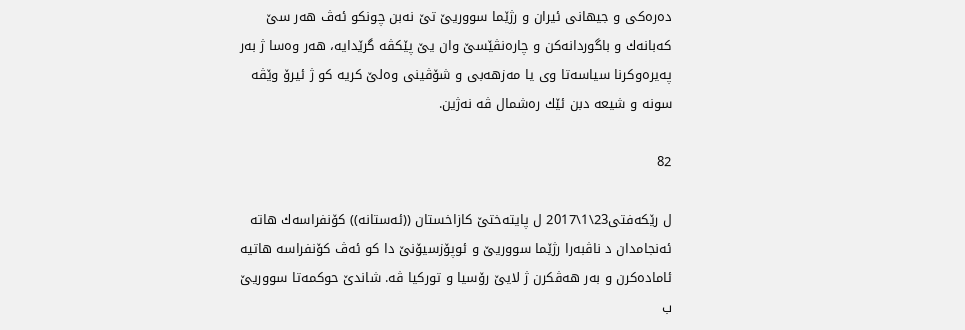ده‌ره‌كى و جیهانى ئیران و رژێما سووریێ تێ نه‌بن چونكو ئه‌ڤ هه‌ر سێ كه‌بانه‌ك و باگوردانه‌كن و چاره‌نڤێسێ وان یێ پێكڤه‌ گرێدایه‌، هه‌ر وه‌سا ژ به‌ر په‌یره‌وكرنا سیاسه‌تا وى یا مه‌زهه‌بى و شۆڤینى وه‌لێ كریه‌ كو ژ ئیرۆ وێڤه‌ سونه‌ و شیعه‌ دبن ئێك ره‌شمال ڤه‌ نه‌ژین.

82

ل رێكه‌فتى23\1\2017 ل پایته‌ختێ كازاخستان ((ئه‌ستانه‌)) كۆنفراسه‌ك هاته‌ ئه‌نجامدان د ناڤبه‌را رژێما سووریێ و ئوپۆزسیۆنێ دا كو ئه‌ڤ كۆنفراسه‌ هاتیه‌ ئاماده‌كرن و به‌ر هه‌ڤكرن ژ لایێ رۆسیا و توركیا ڤه‌. شاندێ حوكمه‌تا سووریێ ب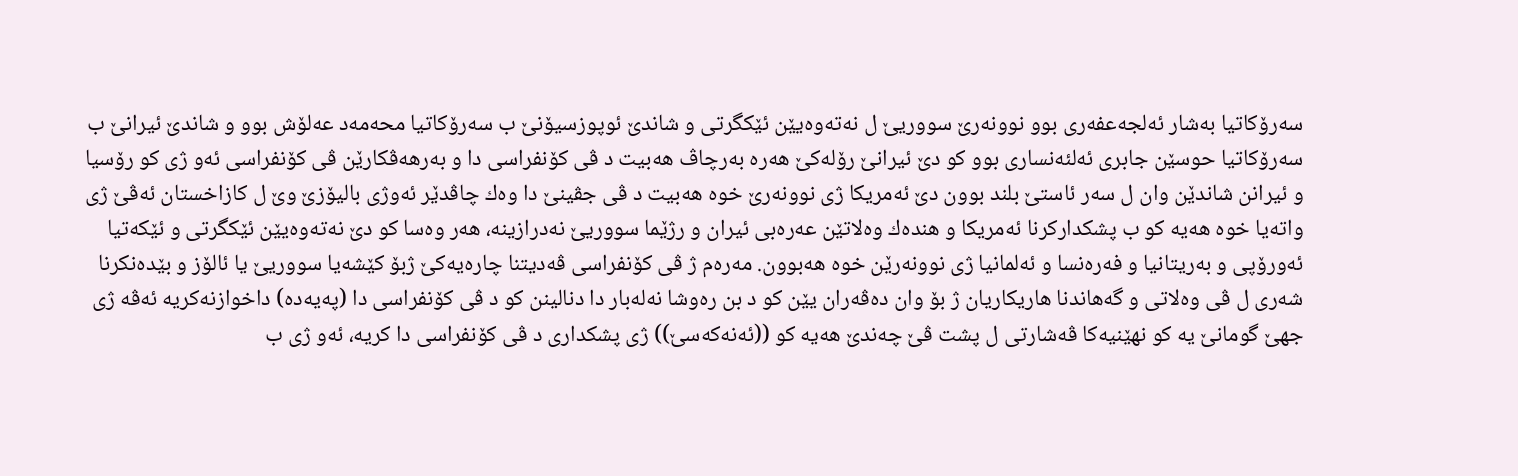سه‌رۆكاتیا به‌شار ئه‌لجه‌عفه‌رى بوو نوونه‌رێ سووریێ ل نه‌ته‌وه‌یێن ئێكگرتى و شاندێ ئوپوزسیۆنێ ب سه‌رۆكاتیا محه‌مه‌د عه‌لۆش بوو و شاندێ ئیرانێ ب سه‌رۆكاتیا حوسێن جابرى ئه‌لئه‌نسارى بوو كو دێ ئیرانێ رۆله‌كێ هه‌ره‌ به‌رچاڤ هه‌بیت د ڤى كۆنفراسى دا و به‌رهه‌ڤكارێن ڤى كۆنفراسى ئه‌و ژى كو رۆسیا و ئیرانن شاندێن وان ل سه‌ر ئاستێ بلند بوون دێ ئه‌مریكا ژى نوونه‌رێ خوه‌ هه‌بیت د ڤى جڤینێ دا وه‌ك چاڤدێر ئه‌وژى بالیۆزێ وێ ل كازاخستان ئه‌ڤێ ژى واته‌یا خوه‌ هه‌یه‌ كو ب پشكداركرنا ئه‌مریكا و هنده‌ك وه‌لاتێن عه‌ره‌بى ئیران و رژێما سووریێ نه‌درازینه‌، هه‌ر وه‌سا كو دێ نه‌ته‌وه‌یێن ئێكگرتى و ئێكه‌تیا ئه‌ورۆپى و به‌ریتانیا و فه‌ره‌نسا و ئه‌لمانیا ژى نوونه‌رێن خوه‌ هه‌بوون. مه‌ره‌م ژ ڤى كۆنفراسى ڤه‌دیتنا چاره‌یه‌كێ ژبۆ كێشه‌یا سووریێ یا ئالۆز و بێده‌نكرنا شه‌رى ل ڤى وه‌لاتى و گه‌هاندنا هاریكاریان ژ بۆ وان ده‌ڤه‌ران یێن كو د بن ره‌وشا نه‌له‌بار دا دنالینن كو د ڤى كۆنفراسى دا (په‌یه‌ده‌) داخوازنه‌كریه‌ ئه‌ڤه‌ ژى جهێ گومانێ یه‌ كو نهێنیه‌كا ڤه‌شارتى ل پشت ڤێ چه‌ندێ هه‌یه‌ كو ((ئه‌نه‌كه‌سێ)) ژى پشكداری د ڤى كۆنفراسى دا كریه‌، ئه‌و ژى ب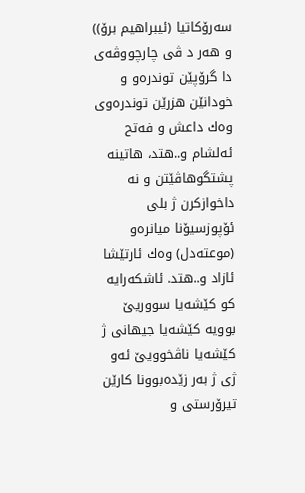سه‌رۆكاتیا (ئیبراهیم برۆ)) و هه‌ر د ڤى چارچووڤه‌ى دا گرۆپێن توندره‌و و خودانێن هزرێن توندره‌وى وه‌ك داعش و فه‌تح ئه‌لشام و..هتد، هاتینه‌ پشتگوهاڤێتن و نه‌ داخوازكرن ژ بلى ئۆپوزسیۆنا میانره‌و (موعته‌دل) وه‌ك ئارتێشا ئازاد و..هتد. ئاشكه‌رایه‌ كو كێشه‌یا سووریێ بوویه‌ كێشه‌یا جیهانى ژ كێشه‌یا ناڤخوویێ ئه‌و ژى ژ به‌ر زێده‌بوونا كارێن تیرۆرستى و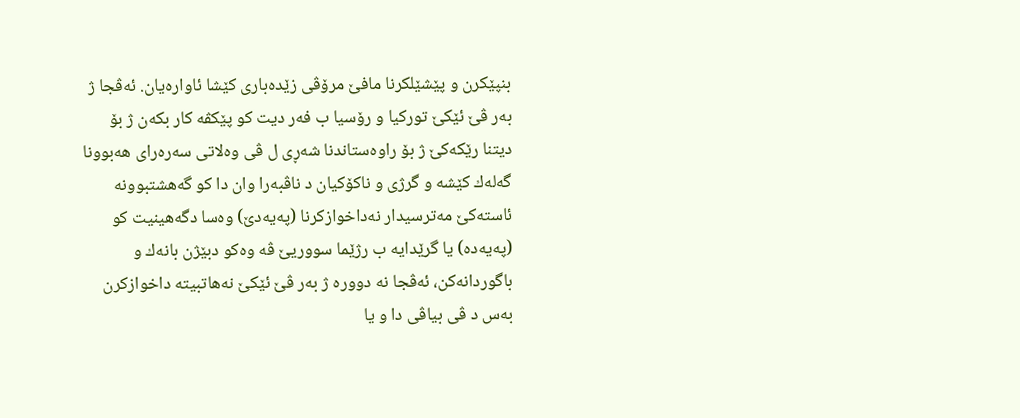بنپێكرن و پێشێلكرنا مافێ مرۆڤى زێده‌بارى كێشا ئاواره‌یان. ئه‌ڤجا ژ به‌ر ڤێ ئێكێ توركیا و رۆسیا ب فه‌ر دیت كو پێكڤه‌ كار بكه‌ن ژ بۆ دیتنا رێكه‌كێ ژ بۆ راوه‌ستاندنا شه‌ڕى ل ڤى وه‌لاتى سه‌ره‌راى هه‌بوونا گه‌له‌ك كێشه‌ و گرژى و ناكۆكیان د ناڤبه‌را وان دا كو گه‌هشتبوونه‌ ئاسته‌كێ مه‌ترسیدار نه‌داخوازكرنا (په‌یه‌دێ) وه‌سا دگه‌هینیت كو (په‌یه‌ده‌) یا گرێدایه‌ ب رژێما سووریێ ڤه‌ وه‌كو دبێژن بانه‌ك و باگوردانه‌كن، ئه‌ڤجا نه‌ دووره‌ ژ به‌ر ڤێ ئێكێ نه‌هاتبیته‌ داخوازكرن به‌س د ڤى بیاڤى دا و یا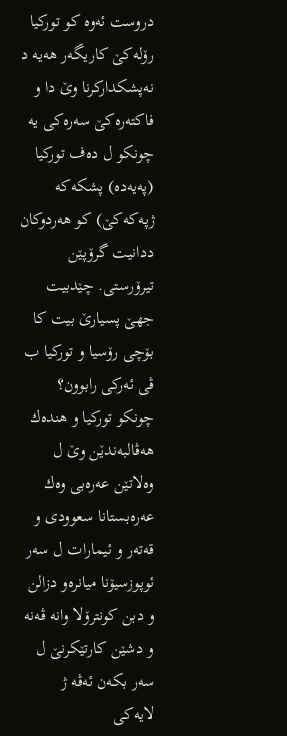دروست ئه‌وه‌ كو توركیا رۆله‌كێ كاریگه‌ر هه‌یه‌ د نه‌پشكداركرنا وێ دا و فاكته‌ره‌كێ سه‌ره‌كى یه‌ چونكو ل ده‌ف توركیا (په‌یه‌ده‌) پشكه‌كه‌ ژپه‌كه‌كێ) كو هه‌ردوكان ددانیت گرۆپێن تیرۆرستى. چێدبیت جهێ پسیارێ بیت كا بۆچى رۆسیا و توركیا ب ڤى ئه‌ركى رابوون؟ چونكو توركیا و هنده‌ك هه‌ڤالبه‌ندێن وێ ل وه‌لاتێن عه‌ره‌بى وه‌ك عه‌ره‌بستانا سعوودى و قه‌ته‌ر و ئیمارات ل سه‌ر ئوپوزسیۆنا میانره‌و دزالن و دبن كونترۆلا وانه‌ ڤه‌نه‌ و دشێن كارتێكرنێ ل سه‌ر بكه‌ن ئه‌ڤه‌ ژ لایه‌كى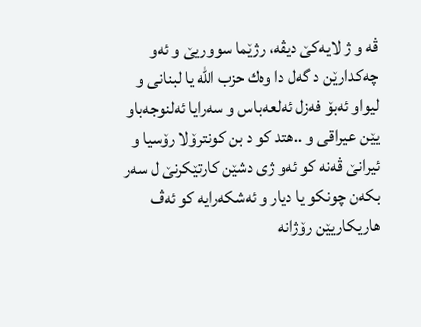ڤه‌ و ژ لایه‌كێ دیڤه‌، رژێما سووریێ و ئه‌و چه‌كدارێن د گه‌ل دا وه‌ك حزب الله‌ یا لبنانى و لیوا‌و ئه‌بۆ فه‌زل ئه‌لعه‌باس و سه‌رایا ئه‌لنوجه‌با‌و یێن عیراقى و ..هتد كو د بن كونترۆلا رۆسیا و ئیرانێ ڤه‌نه‌ كو ئه‌و ژى دشێن كارتێكرنێ ل سه‌ر بكه‌ن چونكو یا دیار و ئه‌شكه‌رایه‌ كو ئه‌ڤ هاریكاریێن رۆژانه‌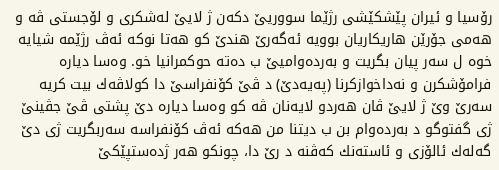رۆسیا و ئیران پێشكێشى رژێما سووریێ دكه‌ن ژ لایێ له‌شكرى و لۆجستى ڤه‌ و هه‌مى جۆرێن هاریكاریان بوویه‌ ئه‌گه‌رێ هندێ كو هه‌تا نوكه‌ ئه‌ڤ رژێمه‌ شیایه‌ خوه‌ ل سه‌ر پیان بگریت و به‌رده‌وامیێ ب ده‌ته‌ حوكمرانیا خو. وه‌سا دیاره‌ فرامۆشكرن و نه‌داخوازكرنا (په‌یه‌دێ) د ڤێ كۆنفراسێ دا كولاڤه‌ك بیت كریه‌ سه‌رێ وێ ژ لایێ ڤان هه‌ردو لایه‌نان ڤه‌ كو وه‌سا دیاره‌ دێ پشتى ڤێ جڤینێ ژى گفتوگو د به‌رده‌وام بن ب دیتنا من هه‌كه‌ ئه‌ڤ كۆنفراسه‌ سه‌ربگریت ژى دێ گه‌له‌ك ئالۆزى و ئاسته‌نك كه‌ڤنه‌ د رێ دا، چونكو هه‌ر ژده‌ستپێكێ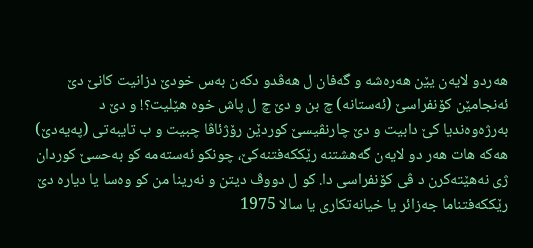هه‌ردو لایه‌ن یێن هه‌ره‌شه‌ و گه‌فان ل هه‌ڤدو دكه‌ن به‌س خودێ دزانیت كانێ دێ ئه‌نجامێن كۆنفراسێ (ئه‌ستانه‌) چ بن و دێ چ ل پاش خوه‌ هێلیت؟! و دێ د به‌رژه‌وه‌ندیا كێ دابیت و دێ چارنڤیسێ كوردێن رۆژئاڤا چبیت و ب تایبه‌تى (په‌یه‌دێ) هه‌كه‌ هات هه‌ر دو لایه‌ن گه‌هشتنه‌ رێككه‌فتنه‌كێ، چونكو ئه‌سته‌مه‌ كو به‌حسێ كوردان ژى نه‌هێته‌كرن د ڤى كۆنفراسى دا. كو ل دووڤ دیتن و نه‌رینا من كو وه‌سا یا دیاره‌ دێ رێككه‌فتناما جه‌زائر یا خیانه‌تكارى یا سالا 1975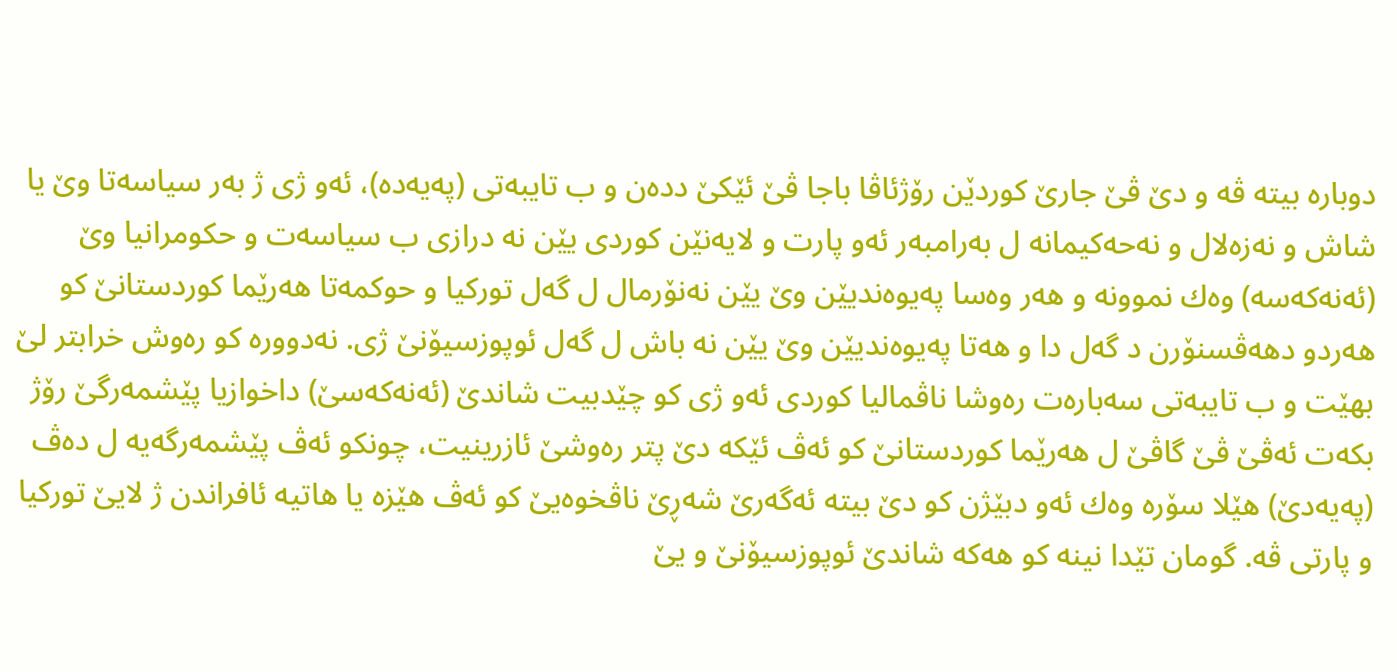دوباره‌ بیته‌ ڤه‌ و دێ ڤێ جارێ كوردێن رۆژئاڤا باجا ڤێ ئێكێ دده‌ن و ب تایبه‌تى (په‌یه‌ده‌)، ئه‌و ژى ژ به‌ر سیاسه‌تا وێ یا شاش و نه‌زه‌لال و نه‌حه‌كیمانه‌ ل به‌رامبه‌ر ئه‌و پارت و لایه‌نێن كوردى یێن نه‌ درازى ب سیاسه‌ت و حكومرانیا وێ (ئه‌نه‌كه‌سه‌) وه‌ك نموونه‌ و هه‌ر وه‌سا په‌یوه‌ندیێن وێ یێن نه‌نۆرمال ل گه‌ل توركیا و حوكمه‌تا هه‌رێما كوردستانێ كو هه‌ردو دهه‌ڤسنۆرن د گه‌ل دا و هه‌تا په‌یوه‌ندیێن وێ یێن نه‌ باش ل گه‌ل ئوپوزسیۆنێ ژى. نه‌دووره‌ كو ره‌وش خرابتر لێ بهێت و ب تایبه‌تى سه‌باره‌ت ره‌وشا ناڤمالیا كوردى ئه‌و ژى كو چێدبیت شاندێ (ئه‌نه‌كه‌سێ) داخوازیا پێشمه‌رگێ رۆژ بكه‌ت ئه‌ڤێ ڤێ گاڤێ ل هه‌رێما كوردستانێ كو ئه‌ڤ ئێكه‌ دێ پتر ره‌وشێ ئازرینیت، چونكو ئه‌ڤ پێشمه‌رگه‌یه‌ ل ده‌ڤ (په‌یه‌دێ) هێلا سۆره‌ وه‌ك ئه‌و دبێژن كو دێ بیته‌ ئه‌گه‌رێ شه‌ڕێ ناڤخوه‌یێ كو ئه‌ڤ هێزه‌ یا هاتیه‌ ئافراندن ژ لایێ توركیا و پارتى ڤه‌. گومان تێدا نینه‌ كو هه‌كه‌ شاندێ ئوپوزسیۆنێ و یێ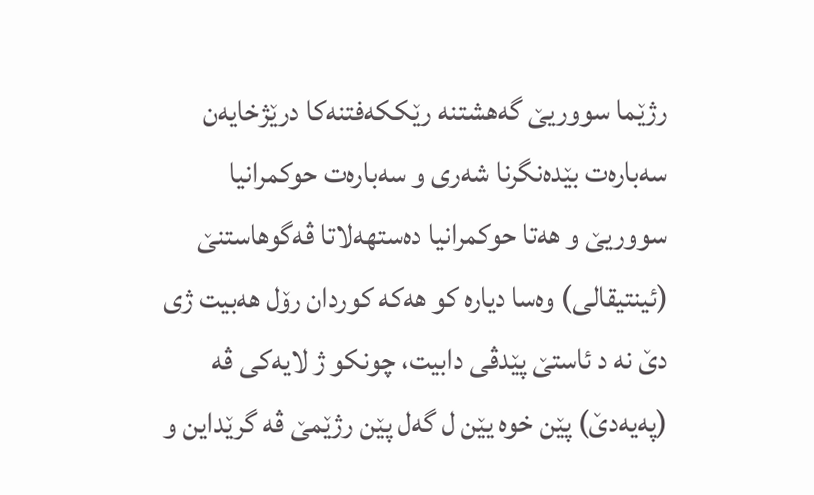رژێما سووریێ گه‌هشتنه‌ رێككه‌فتنه‌كا درێژخایه‌ن سه‌باره‌ت بێده‌نگرنا شه‌رى و سه‌باره‌ت حوكمرانیا سووریێ و هه‌تا حوكمرانیا ده‌ستهه‌لاتا ڤه‌گوهاستنێ (ئینتیقالى) وه‌سا دیاره‌ كو هه‌كه‌ كوردان رۆل هه‌بیت ژى دێ نه‌ د ئاستێ پێدڤى دابیت، چونكو ژ لایه‌كى ڤه‌ (په‌یه‌دێ) پێن خوه‌ یێن ل گه‌ل پێن رژێمێ ڤه‌ گرێداین و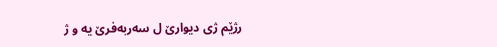رژێم ژى دیوارێ ل سه‌ربه‌فرێ یه‌ و ژ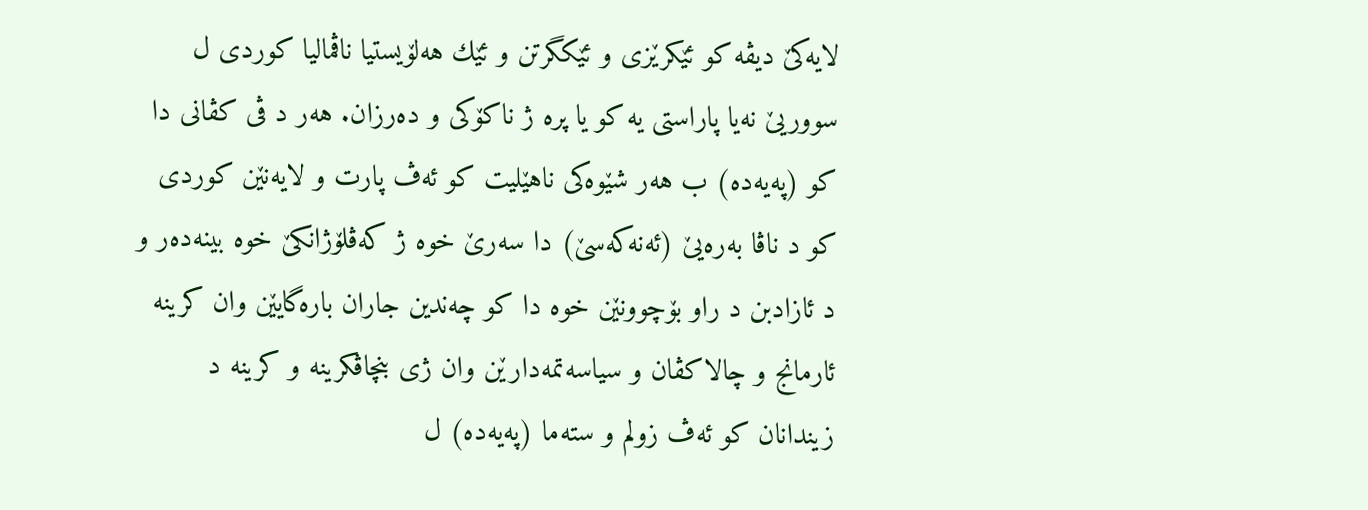لایه‌كێ دیڤه‌ كو ئێكرێزى و ئێكگرتن و ئێك هه‌لۆیستیا ناڤمالیا كوردى ل سووریێ نه‌یا پاراستى یه‌ كو یا پره‌ ژ ناكۆكى و ده‌رزان. هه‌ر د ڤى كڤانى دا كو (په‌یه‌ده‌) ب هه‌ر شێوه‌كى ناهێلیت كو ئه‌ڤ پارت و لایه‌نێن كوردى كو د ناڤا به‌ره‌یێ (ئه‌نه‌كه‌سێ) دا سه‌رێ خوه‌ ژ كه‌ڤلۆژانكێ خوه‌ بینه‌ده‌ر و د ئازادبن د راو بۆچوونێن خوه‌ دا كو چه‌ندین جاران باره‌گایێن وان كرینه‌ ئارمانج و چالاكڤان و سیاسه‌تمه‌دارێن وان ژى بنچاڤكرینه‌ و كرینه‌ د زیندانان كو ئه‌ڤ زولم و سته‌ما (په‌یه‌ده‌) ل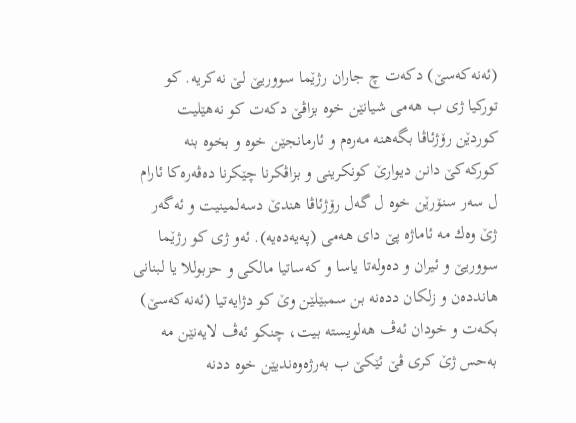(ئه‌نه‌كه‌سێ) دكه‌ت چ جاران رژێما سووریێ لێ نه‌كریه‌. كو توركیا ژى ب هه‌مى شیانێن خوه‌ بزاڤێ دكه‌ت كو نه‌هێلیت كوردێن رۆژئاڤا بگه‌هنه‌ مه‌ره‌م و ئارمانجێن خوه‌ و بخوه‌ بنه‌ كوركه‌كێ دانن دیوارێ كونكرینى و بزاڤكرنا چێكرنا ده‌ڤه‌ره‌كا ئارام ل سه‌ر سنۆرێن خوه‌ ل گه‌ل رۆژئاڤا هندێ دسه‌لمینیت و ئه‌گه‌ر ژێ وه‌ك مه‌ ئاماژه‌ پێ داى هه‌مى (په‌یه‌ده‌یه‌). ئه‌و ژى كو رژێما سووریێ و ئیران و ده‌وله‌تا یاسا و كه‌ساتیا مالكى و حزبوللا یا لبنانى هاندده‌ن و زلكان دده‌نه‌ بن سمبێلێن وێ كو دژایه‌تیا (ئه‌نه‌كه‌سێ) بكه‌ت و خودان ئه‌ڤ هه‌لویسته‌ بیت، چنكو ئه‌ڤ لایه‌نێن مه‌ به‌حس ژێ كرى ڤێ ئێكێ ب به‌رژه‌وه‌ندیێن خوه‌ ددنه‌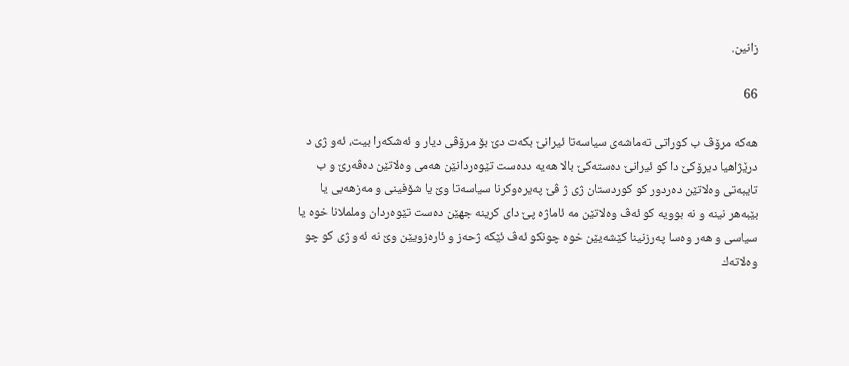زانین.

66

هه‌كه‌ مرۆڤ ب كوراتى ته‌ماشه‌ى سیاسه‌تا ئیرانێ بكه‌ت دێ بۆ مرۆڤى دیار و ئه‌شكه‌را بیت، ئه‌و ژى د درێژاهیا دیرۆكێ دا كو ئیرانێ ده‌سته‌كێ بالا هه‌یه‌ دده‌ست تێوه‌ردانێن هه‌مى وه‌لاتێن ده‌ڤه‌رێ و ب تایبه‌تى وه‌لاتێن ده‌ردور كو كوردستان ژى ژ ڤێ په‌یره‌وكرنا سیاسه‌تا وێ یا شۆفینى و مه‌زهه‌بى یا بێبه‌هر نینه‌ و نه‌ بوویه‌ كو ئه‌ڤ وه‌لاتێن مه‌ ئاماژه‌ پێ داى كرینه‌ جهێن ده‌ست تێوه‌ردان وململانا خوه‌ یا سیاسى و هه‌ر وه‌سا په‌رزنینا كێشه‌یێن خوه‌ چونكو ئه‌ڤ ئێكه‌ ژحه‌ز و ئاره‌زویێن وێ نه‌ ئه‌و ژى كو چو وه‌لاته‌ك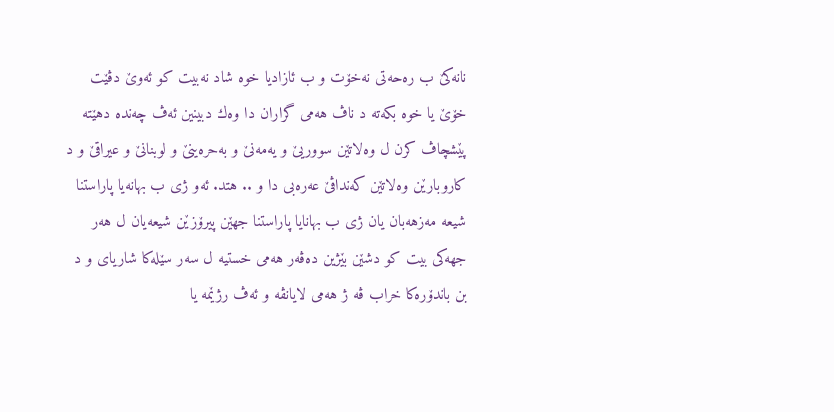نانه‌كێ ب ره‌حه‌تى نه‌خۆت و ب ئازادیا خوه‌ شاد نه‌بیت كو ئه‌وێ دڤێت خۆێ یا خوه‌ بكه‌ته‌ د ناڤ هه‌مى گراران دا وه‌ك دبینین ئه‌ڤ چه‌نده‌ دهێته‌ پێشچاڤ كرن ل وه‌لاتێن سووریێ و یه‌مه‌نێ و به‌حره‌ینێ و لوبنانێ و عیراقێ و د كاروبارێن وه‌لاتێن كه‌نداڤێ عه‌ره‌بى دا و .. هتد. ئه‌و ژى ب بهانه‌یا پاراستنا شیعه‌ مه‌زهه‌بان یان ژى ب بهانایا پاراستنا جهێن پیرۆزێن شیعه‌یان ل هه‌ر جهه‌كى بیت كو دشێن بێژین ده‌ڤه‌ر هه‌مى خستیه‌ ل سه‌ر سێله‌كا شاریاى و د بن باندۆره‌كا خراب ڤه‌ ژ هه‌مى لایانڤه‌ و ئه‌ڤ رژێمه‌ یا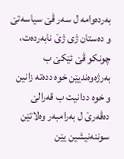به‌رده‌وامه‌ ل سه‌ر ڤێ سیاسه‌تێ و ده‌ستان ژى ژێ نابه‌رده‌ت، چونكو ڤێ ئێكێ ب به‌رژه‌وه‌ندیێن خوه‌ دده‌ته‌ زانین و خوه‌ ددانیت ب قه‌رالێ ده‌ڤه‌رێ ل به‌رامبه‌ر وه‌لاتێن سوننه‌نیشین یێن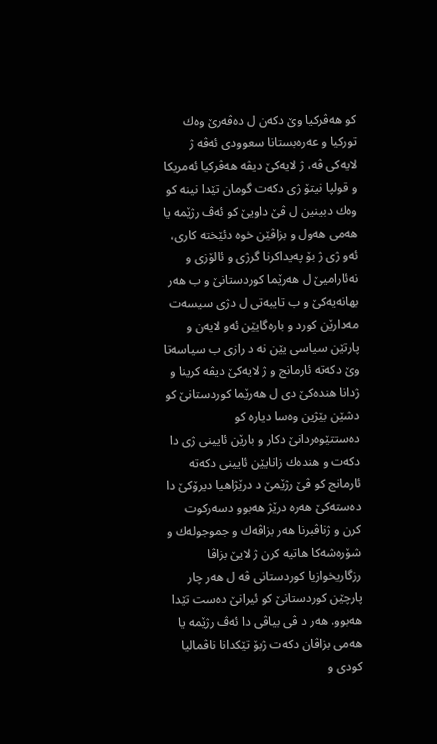كو هه‌ڤركیا وێ دكه‌ن ل ده‌ڤه‌رێ وه‌ك توركیا و عه‌ره‌بستانا سعوودى ئه‌ڤه‌ ژ لایه‌كى ڤه‌، ژ لایه‌كێ دیڤه‌ هه‌ڤركیا ئه‌مریكا و قولپا نیتۆ ژى دكه‌ت گومان تێدا نینه‌ كو وه‌ك دبینین ل ڤێ داویێ كو ئه‌ڤ رژێمه‌ یا هه‌مى هه‌ول و بزاڤێن خوه‌ دئێخته‌ كارى، ئه‌و ژى ژ بۆ په‌یداكرنا گرژى و ئالۆزى و نه‌ئارامیێ ل هه‌رێما كوردستانێ و ب هه‌ر بهانه‌یه‌كێ و ب تایبه‌تى ل دژى سیسه‌ت مه‌دارێن كورد و باره‌گایێن ئه‌و لایه‌ن و پارتێن سیاسى یێن نه‌ د رازى ب سیاسه‌تا وێ دكه‌ته‌ ئارمانج و ژ لایه‌كێ دیڤه‌ كرینا و ژدانا هنده‌كێ دى ل هه‌رێما كوردستانێ كو دشێن بێژین وه‌سا دیاره‌ كو ده‌ستتێوه‌ردانێ دكار و بارێن ئایینى ژى دا دكه‌ت و هنده‌ك زانایێن ئایینى دكه‌ته‌ ئارمانج كو ڤێ رژێمێ د درێژاهیا دیرۆكێ دا ده‌سته‌كێ هه‌ره‌ درێژ هه‌بوو دسه‌ركوت كرن و ژناڤبرنا هه‌ر بزاڤه‌ك و جموجوله‌ك و شۆره‌شه‌كا هاتیه‌ كرن ژ لایێ بزاڤا رزگاریخوازیا كوردستانى ڤه‌ ل هه‌ر چار پارچێن كوردستانێ كو ئیرانێ ده‌ست تێدا هه‌بوو. هه‌ر د ڤى بیاڤى دا ئه‌ڤ رژێمه‌ یا هه‌مى بزاڤان دكه‌ت ژبۆ تێكدانا ناڤمالیا كودى و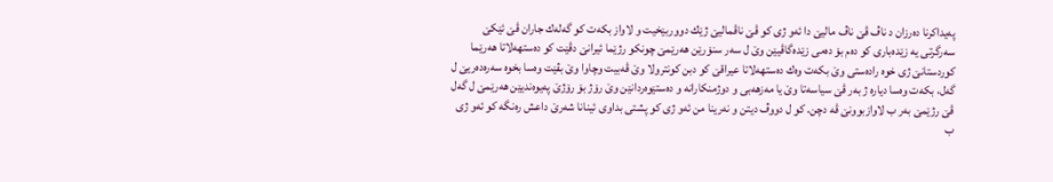په‌یداكرنا ده‌رزان د ناڤ ڤێ ناڤ مالیێ دا ئه‌و ژى كو ڤێ ناڤمالیێ ژێك دووربێخیت و لاواز بكه‌ت كو گه‌له‌ك جاران ڤێ ئێكێ سه‌رگرتى یه‌ زێده‌بارى كو ده‌م بۆ ده‌مى زێده‌گاڤیێن وێ ل سه‌ر سنۆرێن هه‌رێمێ چونكو رژێما ئیرانێ دڤێت كو ده‌ستهه‌لاتا هه‌رێما كوردستانێ ژى خوه‌ راده‌ستى وێ بكه‌ت وه‌ك ده‌ستهه‌لاتا عیراقێ كو دبن كونترولا وێ ڤه‌بیت وچاوا وێ بڤێت وه‌سا بخوه‌ سه‌ره‌ده‌ریێ ل گه‌ل، بكه‌ت وه‌سا دیاره‌ ژ به‌ر ڤێ سیاسه‌تا وێ یا مه‌زهه‌بى و دوژمنكارانه‌ و ده‌ستێوه‌ردانێن وێ رۆژ بۆ رۆژێ په‌یوه‌ندیێن هه‌رێمێ ل گه‌ل ڤێ رژێمێ به‌ر ب لاوازبوونێ ڤه‌ دچن. كو ل دووڤ دیتن و نه‌رینا من ئه‌و ژى كو پشتى بداوى ئینانا شه‌رێ داعش ره‌نگه‌ كو ئه‌و ژى ب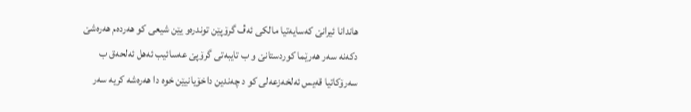هاندانا ئیرانێ كه‌سایه‌تیا مالكى ئه‌ڤ گرۆپێن توندره‌و یێن شیعى كو هه‌رده‌م هه‌ره‌شێ دكه‌نه‌ سه‌ر هه‌رێما كوردستانێ و ب تایبه‌تى گرۆپێ عه‌سائیب ئه‌هل ئه‌لحه‌ق ب سه‌رۆكاتیا قه‌یس ئه‌لخه‌زعه‌لى كو د چه‌ندین داخۆیانیێن خوه‌ دا هه‌ره‌شه‌ كریه‌ سه‌ر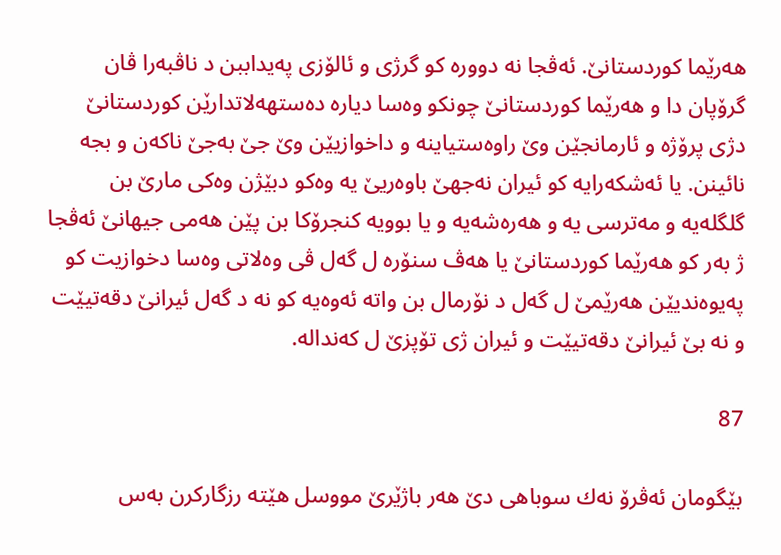هه‌رێما كوردستانێ. ئه‌ڤجا نه‌ دووره‌ كو گرژى و ئالۆزى په‌یداببن د ناڤبه‌را ڤان گرۆپان دا و هه‌رێما كوردستانێ چونكو وه‌سا دیاره‌ ده‌ستهه‌لاتدارێن كوردستانێ دژى پرۆژه‌ و ئارمانجێن وێ راوه‌ستیاینه‌ و داخوازیێن وێ جێ به‌جێ ناكه‌ن و بجه نائینن. یا ئه‌شكه‌رایه‌ كو ئیران نه‌جهێ باوه‌ریێ یه‌ وه‌كو دبێژن وه‌كى مارێ بن گلگله‌یه‌ و مه‌ترسى یه‌ و هه‌ره‌شه‌یه‌ و یا بوویه‌ كنجرۆكا بن پێن هه‌مى جیهانێ ئه‌ڤجا ژ به‌ر كو هه‌رێما كوردستانێ یا هه‌ڤ سنۆره‌ ل گه‌ل ڤى وه‌لاتى وه‌سا دخوازیت كو په‌یوه‌ندیێن هه‌رێمێ ل گه‌ل د نۆرمال بن واته‌ ئه‌وه‌یه‌ كو نه‌ د گه‌ل ئیرانێ دقه‌تیێت و نه‌ بێ ئیرانێ دقه‌تیێت و ئیران ژى تۆپزێ ل كه‌نداله‌.

87

بێگومان ئه‌ڤرۆ نه‌ك سوباهى دێ هه‌ر باژێرێ مووسل هێته‌ رزگاركرن به‌س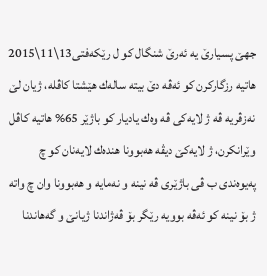جهێ پسیارێ یه‌ ئه‌رێ شنگال كو ل رێكه‌فتى13\11\2015 هاتیه‌ رزگاركرن كو ئه‌ڤه‌ دێ بیته‌ ساله‌ك هێشتا كاڤله‌، ژیان لێ نه‌زڤریه‌ ڤه‌ ژ لایه‌كى ڤه‌ وه‌ك یادیار كو باژێر 65% هاتیه‌ كاڤل وێرانكرن، ژ لایه‌كێ دیڤه‌ هه‌بوونا هنده‌ك لایه‌نان كو چ په‌یوه‌ندى ب ڤى باژێرى ڤه‌ نینه‌ و نه‌مایه‌ و هه‌بوونا وان چ واته‌ ژ بۆ نینه‌ كو ئه‌ڤه‌ بوویه‌ رێگر بۆ ڤه‌ژاندنا ژیانێ و گه‌هاندنا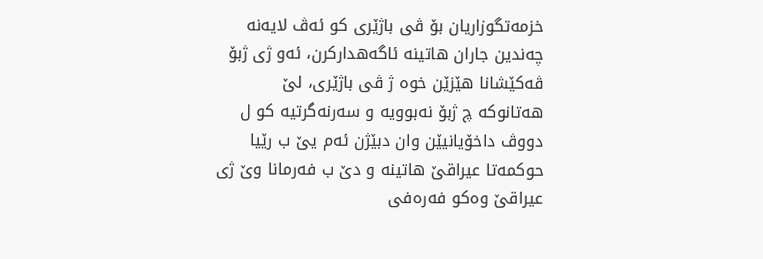خزمه‌تگوزاریان بۆ ڤى باژێرى كو ئه‌ڤ لایه‌نه‌ چه‌ندین جاران هاتینه‌ ئاگه‌هداركرن، ئه‌و ژى ژبۆ ڤه‌كێشانا هێزێن خوه‌ ژ ڤى باژێرى، لێ هه‌تانوكه‌ چ ژبۆ نه‌بوویه‌ و سه‌رنه‌گرتیه‌ كو ل دووڤ داخۆیانیێن وان دبێژن ئه‌م یێ ب رێیا حوكمه‌تا عیراقێ هاتینه‌ و دێ ب فه‌رمانا وێ ژى عیراقێ وه‌كو فه‌ره‌فى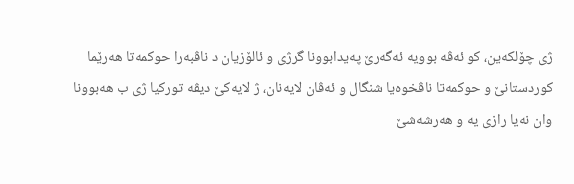ژى چۆلكه‌ین، كو ئه‌ڤه‌ بوویه‌ ئه‌گه‌رێ په‌یدابوونا گرژى و ئالۆزیان د ناڤبه‌را حوكمه‌تا هه‌رێما كوردستانێ و حوكمه‌تا ناڤخوه‌یا شنگال و ئه‌ڤان لایه‌نان، ژ لایه‌كێ دیڤه‌ توركیا ژى ب هه‌بوونا وان نه‌یا رازى یه‌ و هه‌رشه‌شێ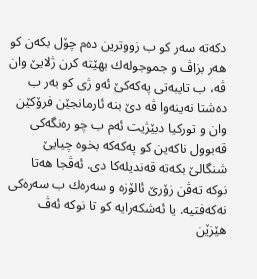دكه‌ته‌ سه‌ر كو ب زووترین ده‌م چۆل بكه‌ن كو هه‌ر بزاڤ و جموجوله‌ك بهێته‌ كرن ژلایێ وان ڤه‌، ب تایبه‌تى په‌كه‌كێ ئه‌و ژى كو به‌ر ب ده‌شتا نه‌ینه‌وا ڤه‌ دێ بنه‌ ئارمانجێن فرۆكێن وان و توركیا دبێژیت ئه‌م ب چو ره‌نگه‌كى قه‌بوول ناكه‌ین كو په‌كه‌كه‌ بخوه‌ چیایێ شنگالێ بكه‌ته‌ قه‌ندیله‌كا دى. ئه‌ڤجا هه‌تا نوكه‌ ته‌ڤن زۆرێ ئالۆزه‌ و سه‌ره‌ك ب سه‌ره‌كى نه‌كه‌فتیه‌. یا ئه‌شكه‌رایه‌ كو تا نوكه‌ ئه‌ڤ هێزێن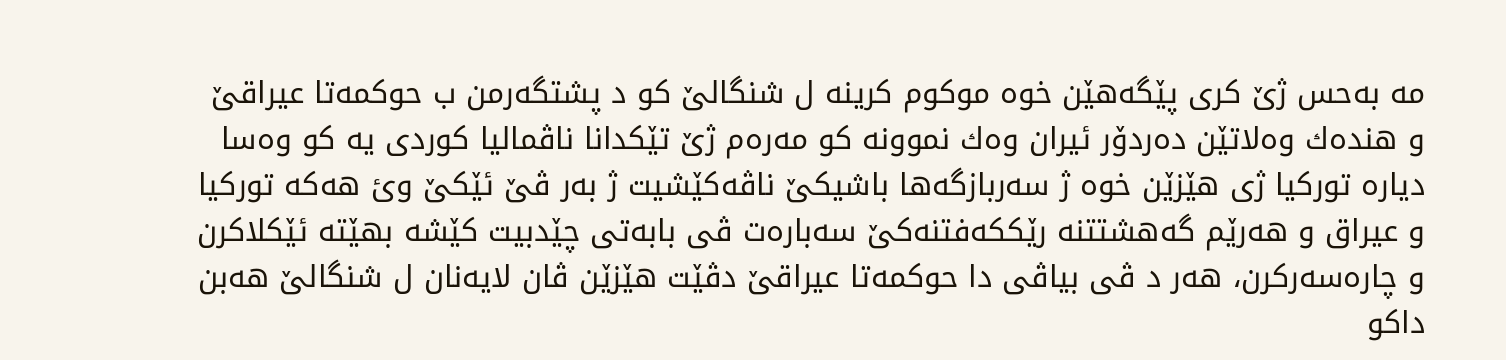مه‌ به‌حس ژێ كرى پێگه‌هێن خوه‌ موكوم كرینه‌ ل شنگالێ كو د پشتگه‌رمن ب حوكمه‌تا عیراقێ و هنده‌ك وه‌لاتێن ده‌ردۆر ئیران وه‌ك نموونه‌ كو مه‌ره‌م ژێ تێكدانا ناڤمالیا كوردى یه‌ كو وه‌سا دیاره‌ توركیا ژى هێزێن خوه‌ ژ سه‌ربازگه‌ها باشیكێ ناڤه‌كێشیت ژ به‌ر ڤێ ئێكێ وئ هه‌كه‌ توركیا و عیراق و هه‌رێم گه‌هشتتنه‌ رێككه‌فتنه‌كێ سه‌باره‌ت ڤى بابه‌تى چێدبیت كێشه‌ بهێته‌ ئێكلاكرن و چاره‌سه‌ركرن، هه‌ر د ڤى بیاڤى دا حوكمه‌تا عیراقێ دڤێت هێزێن ڤان لایه‌نان ل شنگالێ هه‌بن داكو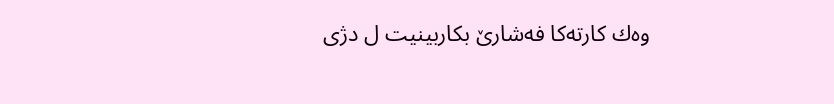وه‌ك كارته‌كا فه‌شارێ بكاربینیت ل دژى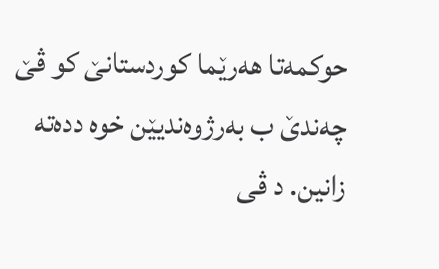حوكمه‌تا هه‌رێما كوردستانێ كو ڤێ چه‌ندێ ب به‌رژوه‌ندیێن خوه‌ دده‌ته‌ زانین. د ڤى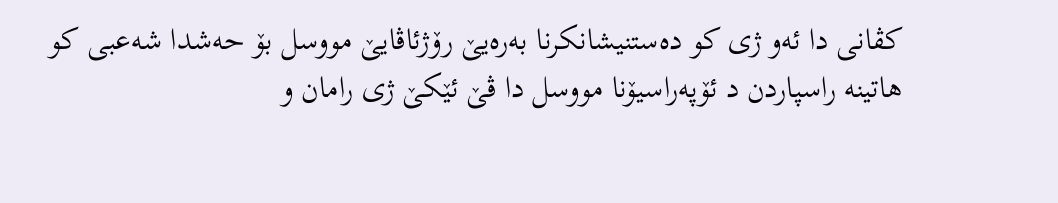كڤانى دا ئه‌و ژى كو ده‌ستنیشانكرنا به‌ره‌یێ رۆژئاڤایێ مووسل بۆ حه‌شدا شه‌عبى كو هاتینه‌ راسپاردن د ئۆپه‌راسیۆنا مووسل دا ڤێ ئێكێ ژى رامان و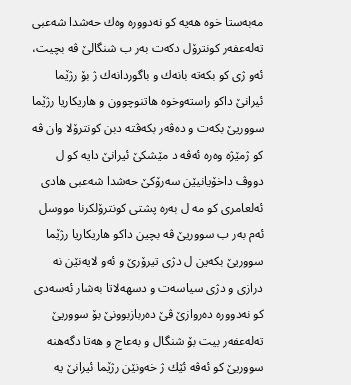مه‌به‌ستا خوه‌ هه‌یه‌ كو نه‌دووره‌ وه‌ك حه‌شدا شه‌عبى ته‌له‌عفه‌ر كونترۆل دكه‌ت به‌ر ب شنگالێ ڤه‌ بچیت، ئه‌و ژى كو بكه‌ته‌ بانه‌ك و باگوردانه‌ك ژ بۆ رژێما ئیرانێ داكو راسته‌وخوه‌ هاتنوچوون و هاریكاریا رژێما سووریێ بكه‌ت و ده‌ڤه‌ر بكه‌ڤته‌ دبن كونترۆلا وان ڤه‌ كو ژمێژه‌ وه‌ره‌ ئه‌ڤه‌ د مێشكێ ئیرانێ دایه‌ كو ل دووڤ داخۆیانیێن سه‌رۆكێ حه‌شدا شه‌عبى هادى ئه‌لعامرى كو مه‌ ل به‌ره‌ پشتى كونترۆلكرنا مووسل ئه‌م به‌ر ب سووریێ ڤه‌ بچین داكو هاریكاریا رژێما سووریێ بكه‌ین ل دژى تیرۆرێ و ئه‌و لایه‌نێن نه‌ درازى و دژى سیاسه‌ت و دسهه‌لاتا به‌شار ئه‌سه‌دى كو نه‌دووره‌ ده‌روازێ ڤێ ده‌ربازبوونێ بۆ سووریێ ته‌له‌عفه‌ر بیت بۆ شنگال و به‌عاج و هه‌تا دگه‌هنه‌ سووریێ كو ئه‌ڤه‌ ئێك ژ خه‌ونێن رژێما ئیرانێ یه‌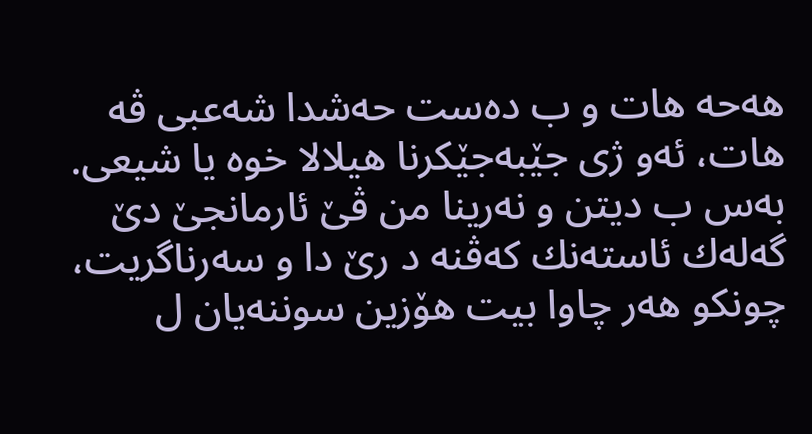هه‌حه‌ هات و ب ده‌ست حه‌شدا شه‌عبى ڤه‌ هات، ئه‌و ژى جێبه‌جێكرنا هیلالا خوه‌ یا شیعى. به‌س ب دیتن و نه‌رینا من ڤێ ئارمانجێ دێ گه‌له‌ك ئاسته‌نك كه‌ڤنه‌ د رێ دا و سه‌رناگریت، چونكو هه‌ر چاوا بیت هۆزین سوننه‌یان ل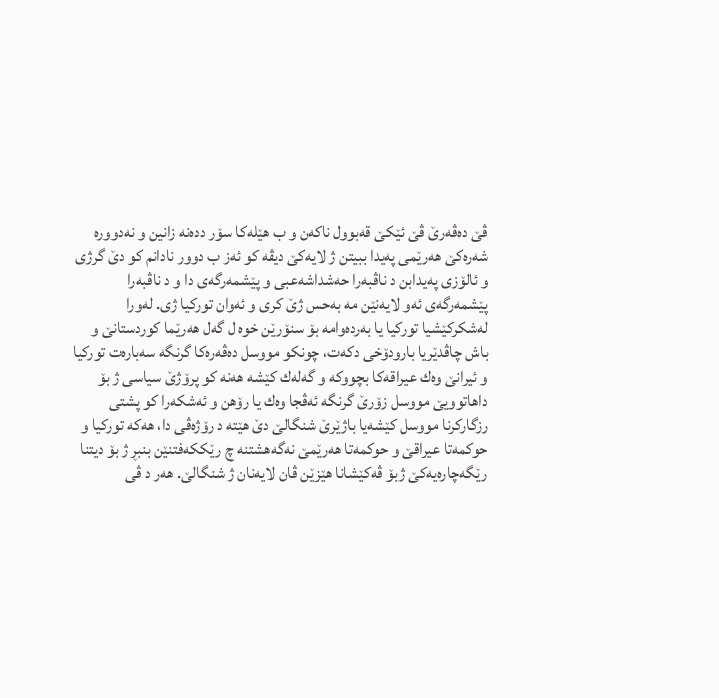ڤێ ده‌ڤه‌رێ ڤێ ئێكێ قه‌بوول ناكه‌ن و ب هێله‌كا سۆر دده‌نه‌ زانین و نه‌دووره‌ شه‌ره‌كێ هه‌رێمى په‌یدا ببیتن ژ لایه‌كێ دیڤه‌ كو ئه‌ز ب دوور نادانم كو دێ گرژى و ئالۆزى په‌یدابن د ناڤبه‌را حه‌شداشه‌عبى و پێشمه‌رگه‌ى دا و د ناڤبه‌را پێشمه‌رگه‌ى ئه‌و لایه‌نێن مه‌ به‌حس ژێ كرى و ئه‌وان توركیا ژى. له‌ورا له‌شكركێشیا توركیا یا به‌رده‌وامه‌ بۆ سنۆرێن خوه‌ ل گه‌ل هه‌رێما كوردستانێ و باش چاڤدێریا بارودۆخى دكه‌ت، چونكو مووسل ده‌ڤه‌ره‌كا گرنگه‌ سه‌باره‌ت توركیا و ئیرانێ وه‌ك عیراقه‌كا بچووكه‌ و گه‌له‌ك كێشه‌ هه‌نه‌ كو پرۆژێ سیاسى ژ بۆ داهاتوویێ مووسل زۆرێ گرنگه‌ ئه‌ڤجا وه‌ك یا رۆهن و ئه‌شكه‌را كو پشتى رزگاركرنا مووسل كێشه‌یا باژێرێ شنگالێ دێ هێته‌ د رۆژه‌ڤى دا، هه‌كه‌ توركیا و حوكمه‌تا عیراقێ و حوكمه‌تا هه‌رێمێ نه‌گه‌هشتنه‌ چ رێككه‌فتنێن بنبڕ ژ بۆ دیتنا رێگه‌چاره‌یه‌كێ ژبۆ ڤه‌كێشانا هێزێن ڤان لایه‌نان ژ شنگالێ. هه‌ر د ڤى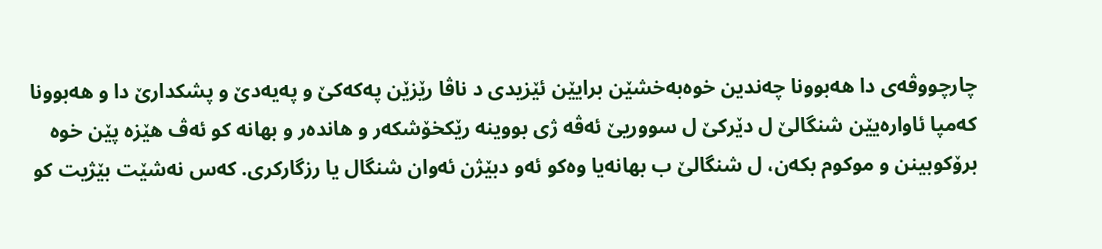چارچووڤه‌ى دا هه‌بوونا چه‌ندین خوه‌به‌خشێن برایێن ئێزیدى د ناڤا رێزێن په‌كه‌كێ و په‌یه‌دێ و پشكدارێ دا و هه‌بوونا كه‌مپا ئاواره‌یێن شنگالێ ل دێركێ ل سووریێ ئه‌ڤه‌ ژى بووینه‌ رێكخۆشكه‌ر و هانده‌ر و بهانه‌ كو ئه‌ڤ هێزه‌ پێن خوه‌ برۆكوبینن و موكوم بكه‌ن، ل شنگالێ ب بهانه‌یا وه‌كو ئه‌و دبێژن ئه‌وان شنگال یا رزگاركرى. كه‌س نه‌شێت بێژیت كو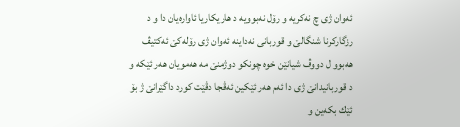ئه‌وان ژى چ نه‌كریه‌ و رۆل نه‌بوویه‌ د هاریكاریا ئاواره‌یان دا و د رزگاركرنا شنگالێ و قوربانى نه‌داینه‌ ئه‌وان ژى رۆله‌كێ ئه‌كتیڤ هه‌بوو ل دووڤ شیانێن خوه‌ چونكو دوژمنێ مه‌ هه‌مویان هه‌ر ئێكه‌ و د قوربانیدانێ ژى دا ئه‌م هه‌ر ئێكین ئه‌ڤجا دڤێت كورد داگێرانێ ژ بۆ ئێك بكه‌ین و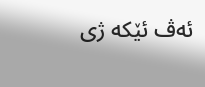ئه‌ڤ ئێكه‌ ژى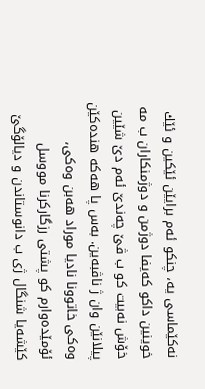نه‌كێماسى یه‌، چنكو ئه‌م برایێن ئێكین و ئێك خوینین داكو كه‌یفا دوژمن و دوژمنكاران ب مه‌ خۆش نه‌بیت كو ب ڤێ چه‌ندێ ئه‌م دێ شێین پیلانێن وان ژ ناڤبه‌ین. به‌س پا هه‌كه‌ هنده‌كێن وه‌كى خاتوونا نادیا موراد هه‌بن وه‌كى، ئۆمێده‌وارم كو پشتى رزگاركرنا مووسل كێشه‌یا شنگال ژى ب دانوستاندن و دیالۆگێ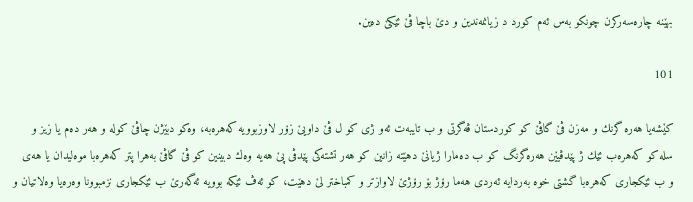بهێنه‌ چاره‌سه‌ركرن چونكو به‌س ئه‌م كورد د زیانمه‌ندین و دێ باچا ڤێ ئێكێ ده‌ین.

101

كێشه‌یا هه‌ره‌ گرنك و مه‌زن ڤێ گاڤێ كو كوردستان ڤه‌گرتى و ب تایبه‌ت ئه‌و ژى كو ل ڤێ داویێ زۆر لاوزبوویه‌ كه‌هره‌به‌، وه‌كو دبێژن چاڤێ كوله‌ و هه‌ر ده‌م یا زیز و سله‌ كو كه‌هره‌ب ئێك ژ پێدڤیێن هه‌ره‌گرنگ كو ب ده‌مارا ژیانێ دهێته‌ زانین كو هه‌ر تشته‌كى پێدڤى پێ هه‌یه‌ وه‌ك دبینین كو ڤێ گاڤێ به‌هرا پتر كه‌هره‌با موه‌لیدان یا هه‌ى و ب ئێكجارى كه‌هره‌با گشتى خوه‌ به‌ردایه‌ ئه‌ردى هه‌ما رۆژ بۆ رۆژێ لاوازتر و كمباختر لێ دهێت، كو ئه‌ڤ ئێكه‌ بوویه‌ ئه‌گه‌رێ ب ئێكجارى نزمبوونا وه‌ره‌یا وه‌لاتیان و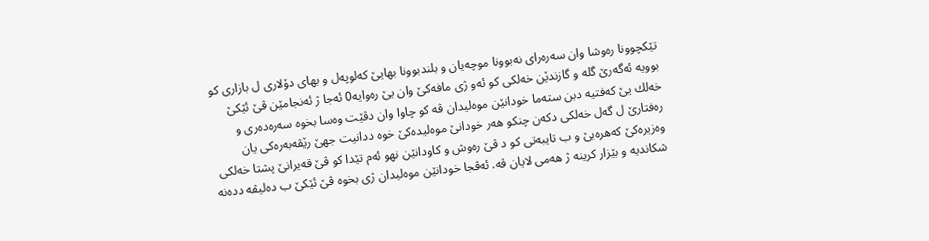تێكچوونا ره‌وشا وان سه‌ره‌راى نه‌بوونا موچه‌یان و بلندبوونا بهایێ كه‌لوپه‌ل و بهاى دۆلارى ل بازارى كو بوویه‌ ئه‌گه‌رێ گله‌ و گازندێن خه‌لكى كو ئه‌و ژى مافه‌كێ وان یێ ره‌وایه‌0 ئه‌جا ژ ئه‌نجامێن ڤێ ئێكێ خه‌لك یێ كه‌فتیه‌ دبن سته‌ما خودانێن موه‌لیدان ڤه‌ كو چاوا وان دڤێت وه‌سا بخوه‌ سه‌ره‌ده‌ری و ره‌فتارێ ل گه‌ل خه‌لكى دكه‌ن چنكو هه‌ر خودانێ موه‌لیده‌كێ خوه‌ ددانیت جهێ رێڤه‌به‌ره‌كى یان وه‌زیره‌كێ كه‌هره‌بێ و ب تایبه‌تى كو د ڤێ ره‌وش و كاودانێن نهو ئه‌م تێدا كو ڤێ قه‌یرانێ پشتا خه‌لكى شكاندیه‌ و بێزار كرینه‌ ژ هه‌مى لایان ڤه‌. ئه‌ڤجا خودانێن موه‌لیدان ژى بخوه‌ ڤێ ئێكێ ب ده‌لیڤه‌ دده‌نه‌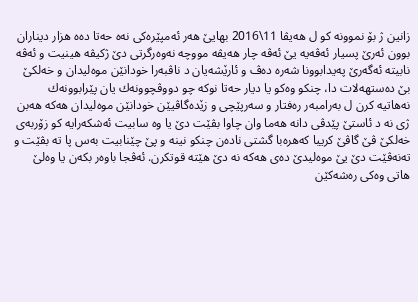زانین ژ بۆ نموونه‌ كو ل هه‌یڤا 11\2016 بهایێ هه‌ر ئه‌مپێره‌كى نه‌ه حه‌تا ده‌ه هزار دیناران بوون ئه‌رێ پسیار ئه‌ڤه‌یه‌ یێ ئه‌ڤه‌ چار هه‌یڤه‌ مووچه‌ نه‌وه‌رگرتى دێ ژكیڤه‌ هینیت و ئه‌ڤه‌ نابیته‌ ئه‌گه‌رێ په‌یدابوونا شه‌ره‌ ده‌ڤ و ئارێشه‌یان د ناڤبه‌را خودانێن موه‌لیدان و خه‌لكێ بێ ده‌ستهه‌لات دا، چنكو وه‌كو یا دیار حه‌تا نوكه‌ چو دووڤچوونه‌ك یان پێرابوونه‌ك نه‌هاتیه‌ كرن ل به‌رامبه‌ر ره‌فتار و سه‌رپێچى و زێده‌گاڤیێن خودانێن موه‌لیدان هه‌كه‌ هه‌بن ژى نه‌ د ئاستێ پێدڤى دانه‌ هه‌ما وان چاوا بڤێت دێ یا وه‌ سابیت ئه‌شكه‌رایه‌ كو زۆربه‌ى خه‌لكێ ڤێ گاڤێ كرییا كه‌هره‌با گشتى ناده‌ن چنكو نینه‌ و پێ چێنابیت به‌س پا ته‌ بڤێت و ته‌نه‌ڤێت دێ یێ موه‌لیدێ ده‌ى هه‌كه‌ نه‌ دێ هێته‌ قوتكرن. ئه‌ڤجا باوه‌ر بكه‌ن یا وه‌لێ هاتى وه‌كى ره‌شه‌كێن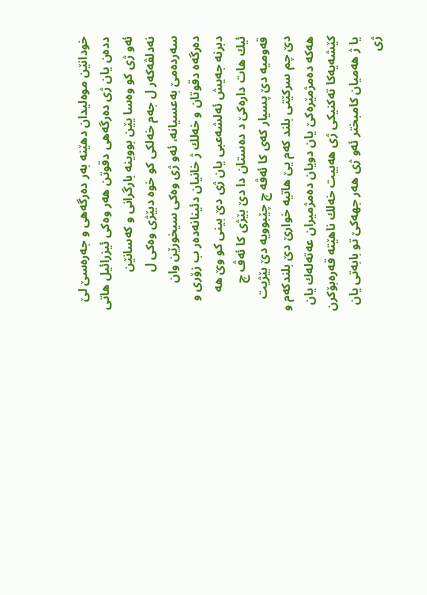خودانێن موه‌لیدان دهێنه‌ به‌ر ده‌رگه‌هى و جه‌ره‌سێ لێ دده‌ن یان ژى ده‌رگه‌هى دقوتن هه‌ر وه‌كى ئیزرائیل هاتى ئه‌و ژى كو وه‌سا یێن بووینه‌ بارگرانى و كه‌سانێن نه‌دلڤه‌كه‌ر ل جه‌م خه‌لكى كو خوه‌ دبێژى وه‌كى ل سه‌رده‌مێ به‌عسیانه‌، ئه‌و ژى وه‌كى سیخورێن وان ده‌رگه‌ه دقوتان و خه‌لك ژ خانیان دئینانه‌ده‌ر ب زۆرى و دبرنه‌ جه‌یش ئه‌لشه‌عبى یان ژى دێ بینى كو وێ هه‌ ئیك هات داره‌كێ د ده‌ستان دا دێ بێژى كا ئه‌ڤ چ قه‌ومیه‌ دێ پسیار كه‌ى كا ئه‌ڤه‌ چ چێبوویه‌ دێ بێژیت دێ چم سركێتى بلند كه‌م یێ هاتیه‌ خوارێ دێ بلندكه‌م و هه‌كه‌ ده‌مژمێره‌كێ یان دویان ده‌مژمیران عه‌ته‌له‌ك یان كێشه‌یه‌كا ته‌كنیكى ژى هه‌بیت خه‌لك ناهێته‌ قه‌ره‌بۆكرن یا ژ هه‌میان كامبختر ئه‌و ژى هه‌ر جهه‌كێ تو بابه‌تى یان ژى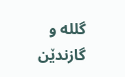گلله‌ و گازندێن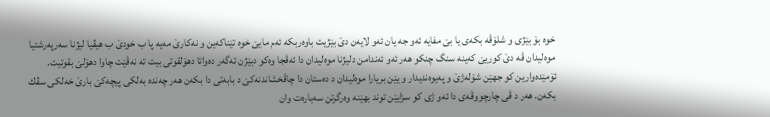خوه‌ بۆ بێژى و شلۆڤه‌ بكه‌ى یا بێ مفایه‌ ئه‌و جه یان ئه‌و لایه‌ن دێ بێژیت باوه‌ربكه‌ ئه‌م مایێ خوه‌ تێناكه‌ین و نه‌كارێ مه‌یه‌ پا ب خودێ ب هیڤیا لیژنا سه‌رپه‌رشتیا موه‌لیدان ڤه‌ دێ كوریێ كه‌ینه‌ سنگ چنكو هه‌ر ئه‌و ئه‌ندامن دلیژنا موه‌لیدان دا ئه‌ڤجا وه‌كو دبێژن ئه‌گه‌ر ده‌واتا دهۆلقوتى بیت ته‌ نه‌ڤێت چاوا دهۆلێ بقوتیت. ئۆمێده‌وارین كو جهێن شۆله‌ژێ و په‌یوه‌ندیدار و یێن بریارا موه‌لیدان د ده‌ستان دا چاڤخشاندنه‌كێ د بابه‌تى دا بكه‌ن هه‌ر چه‌نده‌ به‌لكى پیچه‌كێ بارێ خه‌لكى سڤك بكه‌ن. هه‌ر د ڤى چارچووڤه‌ى دا ئه‌و ژى كو سزایێن توند بهێنه‌ وه‌رگرتن سه‌باره‌ت وان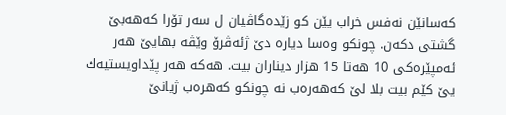كه‌سانێن نه‌فس خراب یێن كو زێده‌گاڤیان ل سه‌ر تۆرا كه‌هه‌بێ گشتى دكه‌ن. چونكو وه‌سا دیاره‌ دێ ژئه‌ڤرۆ وێڤه‌ بهایێ هه‌ر ئه‌مپێره‌كى 10 هه‌تا 15 هزار دیناران بیت. هه‌كه‌ هه‌ر پێداویستیه‌ك یێ كێم بیت بلا لێ كه‌هه‌ره‌ب نه‌ چونكو كه‌هره‌ب ژیانێ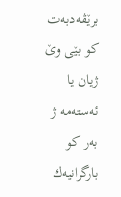برێڤه‌دبه‌ت كو بێى وێ ژیان یا ئه‌سته‌مه‌ ژ به‌ر كو بارگرانیه‌ك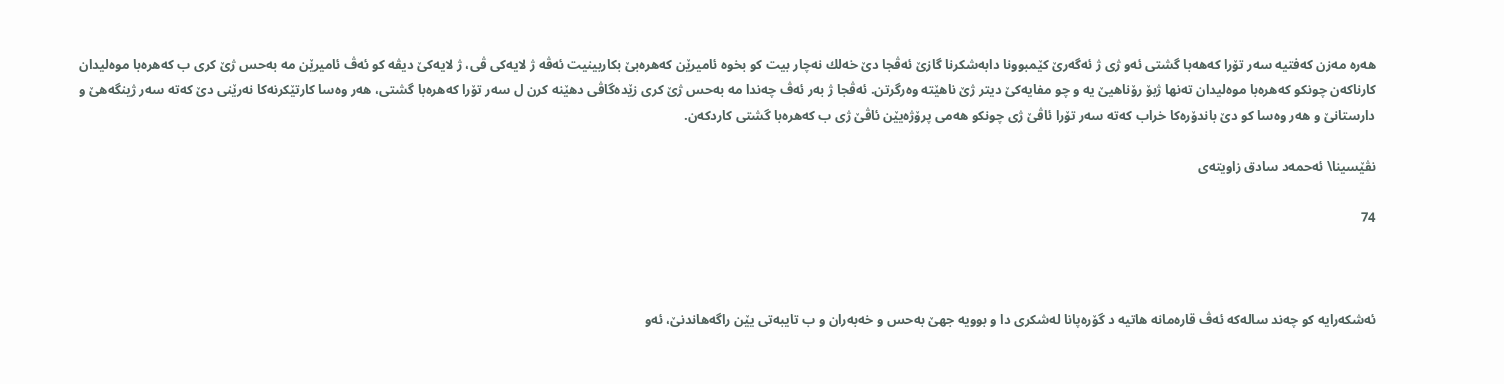هه‌ره‌ مه‌زن كه‌فتیه‌ سه‌ر تۆرا كه‌هه‌با گشتى ئه‌و ژى ژ ئه‌گه‌رێ كێمبوونا دابه‌شكرنا گازێ ئه‌ڤجا دێ خه‌لك نه‌چار بیت كو بخوه‌ ئامیرێن كه‌هره‌بێ بكاربینیت ئه‌ڤه‌ ژ لایه‌كى ڤى، ژ لایه‌كێ دیڤه‌ كو ئه‌ڤ ئامیرێن مه‌ به‌حس ژێ كرى ب كه‌هره‌با موه‌لیدان كارناكه‌ن چونكو كه‌هره‌با موه‌لیدان ته‌نها ژبۆ رۆناهیێ یه‌ و چو مفایه‌كێ دیتر ژێ ناهێته‌ وه‌رگرتن. ئه‌ڤجا ژ به‌ر ئه‌ڤ چه‌ندا مه‌ به‌حس ژێ كرى زێده‌گاڤى دهێنه‌ كرن ل سه‌ر تۆرا كه‌هره‌با گشتى، هه‌ر وه‌سا كارتێكرنه‌كا نه‌رێنى دێ كه‌ته‌ سه‌ر ژینگه‌هێ و دارستانێ و هه‌ر وه‌سا كو دێ باندۆره‌كا خراب كه‌ته‌ سه‌ر تۆرا ئاڤێ ژى چونكو هه‌مى پرۆژه‌یێن ئاڤێ ژى ب كه‌هره‌با گشتى كاردكه‌ن.

نڤێسینا\ ئه‌حمه‌د سادق زاویته‌ى

74



ئه‌شكه‌رایه‌ كو چه‌ند ساله‌كه‌ ئه‌ڤ قاره‌مانه‌ هاتیه‌ د گۆره‌پانا له‌شكرى دا و بوویه‌ جهێ به‌حس و خه‌به‌ران و ب تایبه‌تى یێن راگه‌هاندنێ، ئه‌و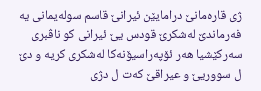ژى قاره‌مانێ درامایێن ئیرانێ قاسم سوله‌یمانى یه‌ فه‌رماندێ له‌شكرێ قودس یێ ئیرانى كو ناڤبرى سه‌ركێشیا هه‌ر ئۆپه‌راسیۆنه‌كا له‌شكرى كریه‌ و دێ ل سووریێ و عیراقێ كه‌ت ل دژى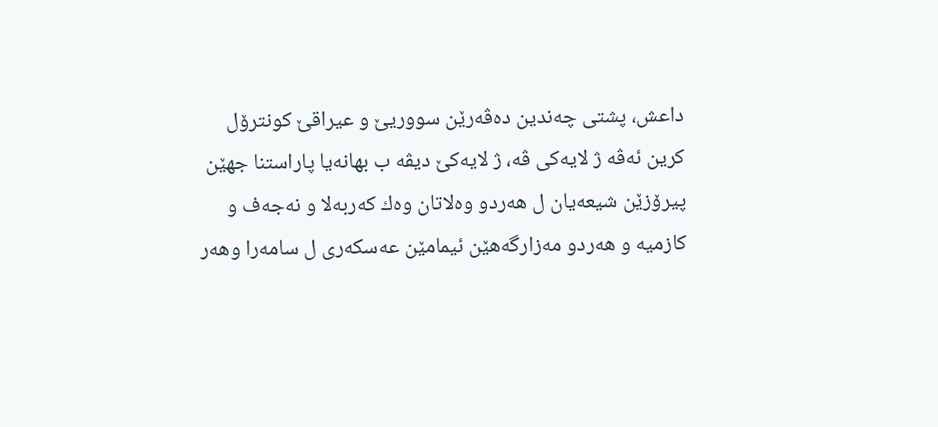داعش، پشتى چه‌ندین ده‌ڤه‌رێن سووریێ و عیراقێ كونترۆل كرین ئه‌ڤه‌ ژ لایه‌كى ڤه‌، ژ لایه‌كێ دیڤه‌ ب بهانه‌یا پاراستنا جهێن پیرۆزێن شیعه‌یان ل هه‌ردو وه‌لاتان وه‌ك كه‌ربه‌لا و نه‌جه‌ف و كازمیه‌ و هه‌ردو مه‌زارگه‌هێن ئیمامێن عه‌سكه‌رى ل سامه‌را وهه‌ر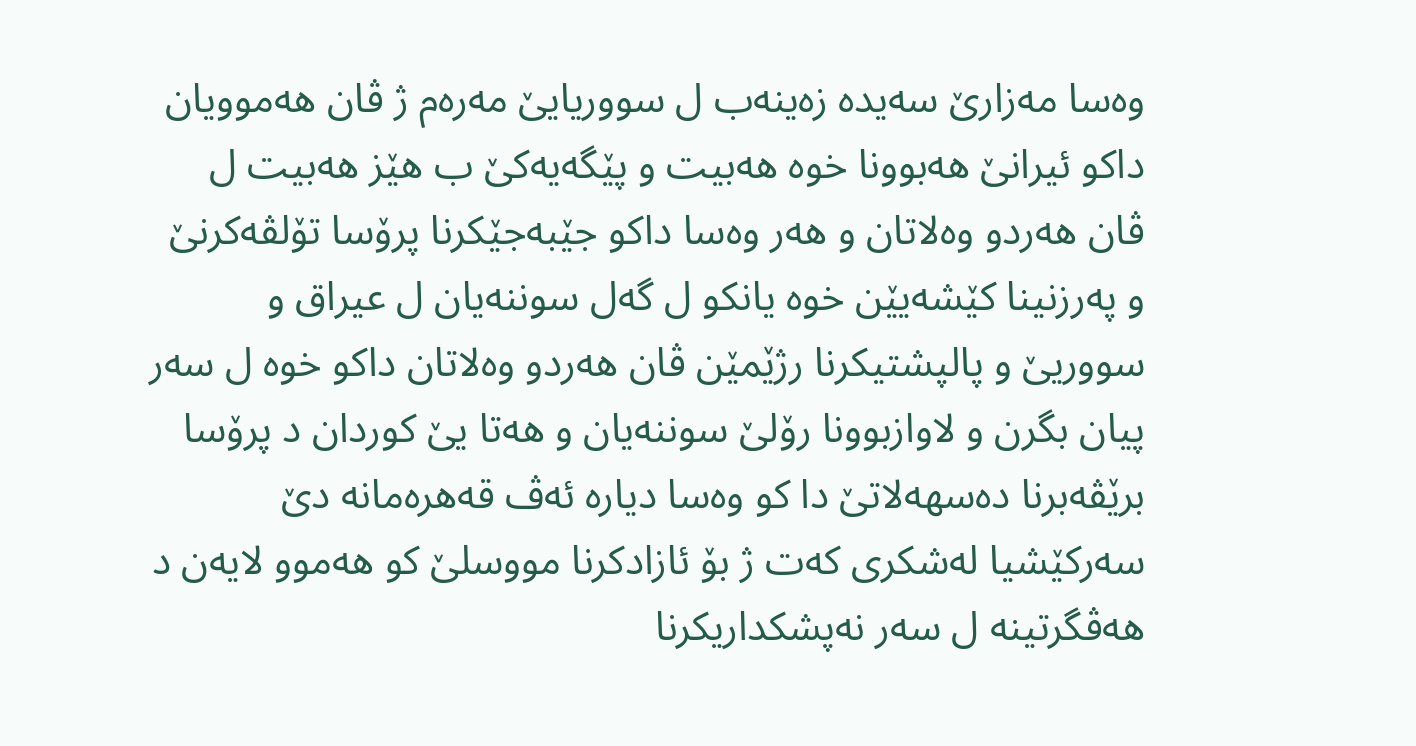وه‌سا مه‌زارێ سه‌یده‌ زه‌ینه‌ب ل سووریایێ مه‌ره‌م ژ ڤان هه‌موویان داكو ئیرانێ هه‌بوونا خوه‌ هه‌بیت و پێگه‌یه‌كێ ب هێز هه‌بیت ل ڤان هه‌ردو وه‌لاتان و هه‌ر وه‌سا داكو جێبه‌جێكرنا پرۆسا تۆلڤه‌كرنێ و په‌رزنینا كێشه‌یێن خوه‌ یانكو ل گه‌ل سوننه‌یان ل عیراق و سووریێ و پالپشتیكرنا رژێمێن ڤان هه‌ردو وه‌لاتان داكو خوه‌ ل سه‌ر پیان بگرن و لاوازبوونا رۆلێ سوننه‌یان و هه‌تا یێ كوردان د پرۆسا برێڤه‌برنا ده‌سهه‌لاتێ دا كو وه‌سا دیاره‌ ئه‌ڤ قه‌هره‌مانه‌ دێ سه‌ركێشیا له‌شكرى كه‌ت ژ بۆ ئازادكرنا مووسلێ كو هه‌موو لایه‌ن د هه‌ڤگرتینه‌ ل سه‌ر نه‌پشكداریكرنا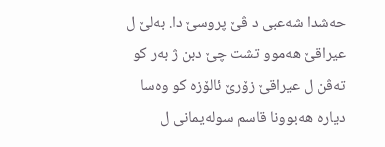حه‌شدا شه‌عبى د ڤێ پر‌وسێ دا. به‌لێ ل عیراقێ هه‌موو تشت چێ دبن ژ به‌ر كو ته‌ڤن ل عیراقێ زۆرێ ئالۆزه‌ كو وه‌سا دیاره‌ هه‌بوونا قاسم سوله‌یمانى ل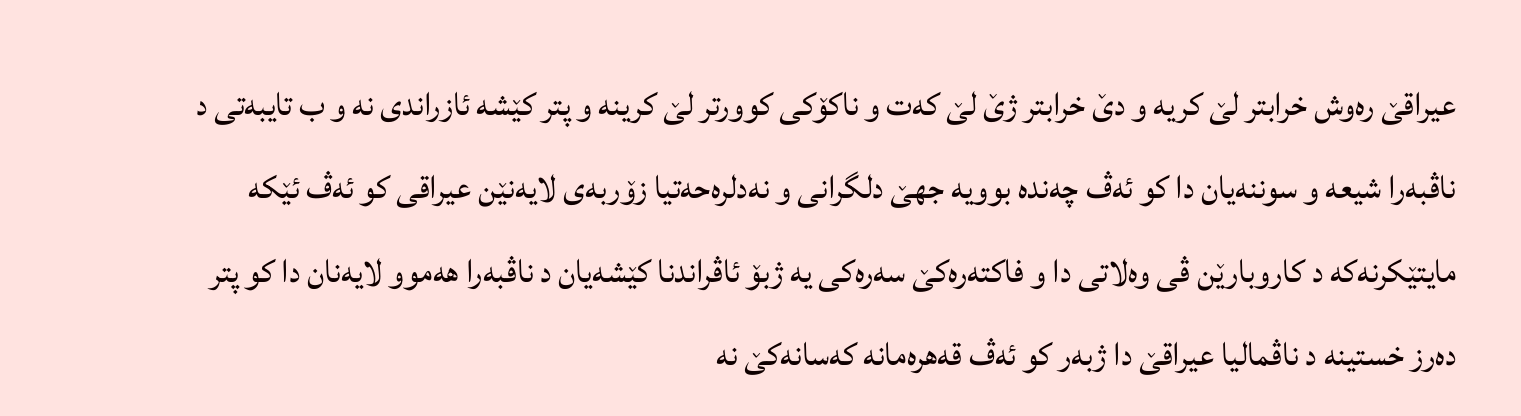عیراقێ ره‌وش خرابتر لێ كریه‌ و دێ خرابتر ژێ لێ كه‌ت و ناكۆكى كوورتر لێ كرینه‌ و پتر كێشه‌ ئازراندى نه‌ و ب تایبه‌تى د ناڤبه‌را شیعه‌ و سوننه‌یان دا كو ئه‌ڤ چه‌نده‌ بوویه‌ جهێ دلگرانى و نه‌دلره‌حه‌تیا زۆربه‌ى لایه‌نێن عیراقى كو ئه‌ڤ ئێكه‌ مایتێكرنه‌كه‌ د كاروبارێن ڤى وه‌لاتى دا و فاكته‌ره‌كێ سه‌ره‌كى یه‌ ژبۆ ئاڤراندنا كێشه‌یان د ناڤبه‌را هه‌موو لایه‌نان دا كو پتر ده‌رز خستینه‌ د ناڤمالیا عیراقێ دا ژبه‌ر كو ئه‌ڤ قه‌هره‌مانه‌ كه‌سانه‌كێ نه‌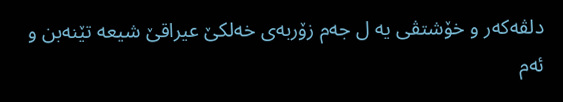دلڤه‌كه‌ر و خۆشتڤى یه‌ ل جه‌م زۆربه‌ى خه‌لكێ عیراقێ شیعه‌ تێنه‌بن و ئه‌م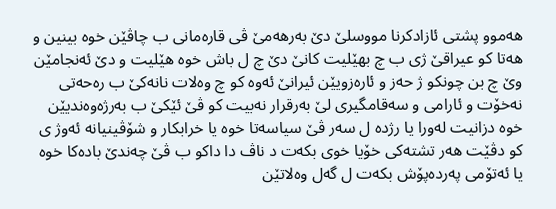هه‌موو پشتى ئازادكرنا مووسلێ دێ به‌رهه‌مێ ڤى قاره‌مانى ب چاڤێن خوه‌ بینین و هه‌تا كو عیراقێ ژى ب چ بهێلیت كانێ دێ چ ل باش خوه‌ هێلیت و دێ ئه‌نجامێن وێ چ بن چونكو ژ حه‌ز و ئاره‌زویێن ئیرانێ ئه‌وه‌ كو چ وه‌لات نانه‌كێ ب ره‌حه‌تى نه‌خۆت و ئارامى و سه‌قامگیرى لێ به‌رقرار نه‌بیت كو ڤێ ئێكێ ب به‌رژه‌وه‌ندیێن خوه‌ دزانیت له‌ورا یا رژده‌ ل سه‌ر ڤێ سیاسه‌تا خوه‌ یا خرابكار و شۆڤینیانه‌ ئه‌وژ ى كو دڤێت هه‌ر تشته‌كى خۆیا خوى بكه‌ت د ناڤ دا داكو ب ڤێ چه‌ندێ باده‌كا خوه‌ یا ئه‌تۆمى په‌رده‌پۆش بكه‌ت ل گه‌ل وه‌لاتێن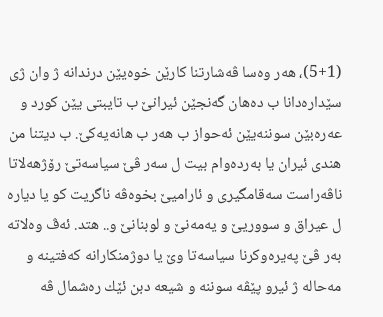(5+1)، هه‌ر وه‌سا ڤه‌شارتنا كارێن خوه‌یێن درندانه‌ ژ وان ژى سێداره‌دانا ب ده‌هان گه‌نجێن ئیرانێ ب تایبتى یێن كورد و عه‌ره‌بێن سوننه‌یێن ئه‌حواز ب هه‌ر ب هانه‌یه‌كێ. ب دیتنا من هندى ئیران یا به‌رده‌وام بیت ل سه‌ر ڤێ سیاسه‌تێ رۆژهه‌لاتا ناڤه‌راست سه‌قامگیرى و ئارامیێ بخوه‌ڤه‌ ناگریت كو یا دیاره‌ ل عیراق و سووریێ و یه‌مه‌نێ و لوبنانێ و.. هتد. ئه‌ڤ وه‌لاته‌ به‌ر ڤێ په‌یره‌وكرنا سیاسه‌تا وێ یا دوژمنكارانه‌ كه‌فتینه‌ و مه‌حاله‌ ژ ئیرو پێڤه‌ سوننه‌ و شیعه‌ دبن ئێك ره‌شمال ڤه‌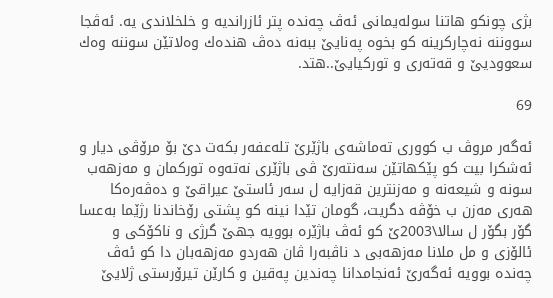بژی چونكو هاتنا سوله‌یمانى ئه‌ڤ چه‌نده‌ پتر ئازراندیه‌ و خلخلاندى یه‌. ئه‌ڤجا سووننه‌ نه‌چاركرینه‌ كو بخوه‌ په‌نایێ ببه‌نه‌ ده‌ڤ هنده‌ك وه‌لاتێن سوننه‌ وه‌ك سعوودیێ و قه‌ته‌رى و توركیایێ..هتد.

69

ئه‌گه‌ر مروڤ ب كوورى ته‌ماشه‌ى باژێرێ تله‌عفه‌ر بكه‌ت دێ بۆ مرۆڤى دیار و ئه‌شكرا بیت كو پێكهاتێن سه‌نته‌رێ ڤى باژێرى نه‌ته‌وه‌ توركمان و مه‌زهه‌ب سونه‌ و شیعه‌نه‌ و مه‌زنترین قه‌زایه‌ ل سه‌ر ئاستێ عیراقێ و ده‌ڤه‌ره‌كا هه‌رى مه‌زن ب خۆڤه‌ دگریت، گومان تێدا نینه‌ كو پشتى رۆخاندنا رژێما به‌عسا گۆر بگۆر ل سالا\2003ێ كو ئه‌ڤ باژێره‌ بوویه‌ جهێ گرژى و ناكۆكى و ئالۆزی و مل ملانا مه‌زهه‌بى د ناڤبه‌را ڤان هه‌ردو مه‌زهه‌بان دا كو ئه‌ڤ چه‌نده‌ بوویه‌ ئه‌گه‌رێ ئه‌نجامدانا چه‌ندین په‌قین و كارێن تیرۆرستى ژلایێ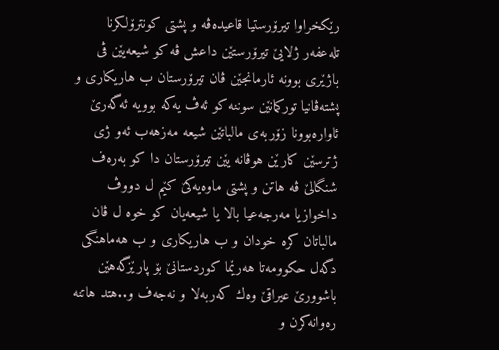رێكخراوا تیرۆرستیا قاعیده‌ڤه‌ و پشتى كونترۆلكرنا تله‌عفه‌ر ژلایێ تیرۆرستێن داعش ڤه‌ كو شیعه‌یێن ڤى باژێرى بوونه‌ ئارمانجێن ڤان تیرۆرستان ب هاریكاری و پشته‌ڤانیا توركمانێن سوننه‌ كو ئه‌ڤ یه‌كه‌ بوویه‌ ئه‌گه‌رێ ئاواره‌بوونا زۆربه‌ى مالباتێن شیعه‌ مه‌زهه‌ب ئه‌و ژى ژترسێن كارێن هوڤانه‌ یێن تیرۆرستان دا كو به‌ره‌ف شنگالێ ڤه‌ هاتن و پشتى ماوه‌یه‌كێ كێم ل دووڤ داخوازیا مه‌رجه‌عیا بالا یا شیعه‌یان كو خوه‌ ل ڤان مالباتان كره‌ خودان و ب هاریكارى و ب هه‌ماهنگى دگه‌ل حكوومه‌تا هه‌رێما كوردستانێ بۆ پارێزگه‌هێن باشوورێ عیراقێ وه‌ك كه‌ربه‌لا و نه‌جه‌ف و..هتد هاتنه‌ ره‌وانه‌كرن و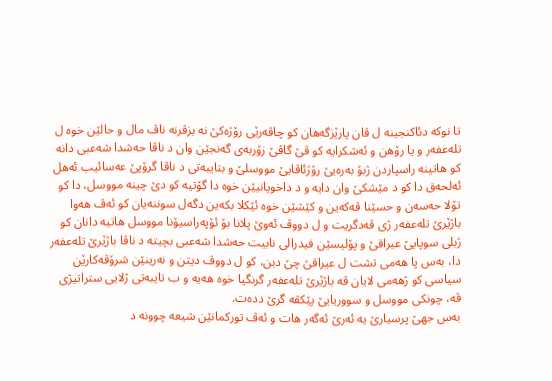تا نوكه‌ دئاكنجینه‌ ل ڤان پارێزگه‌هان كو چاڤه‌رێی رۆژه‌كێ نه‌ بزڤرنه‌ ناڤ مال و حالێن خوه‌ ل تله‌عفه‌ر و یا رۆهن و ئه‌شكرایه‌ كو ڤێ گاڤێ زۆربه‌ى گه‌نجێن وان د ناڤا حه‌شدا شه‌عبى دانه‌ كو هاتینه‌ راسپاردن ژبۆ به‌ره‌یێ رۆژئاڤایێ مووسلێ و بتایبه‌تى د ناڤا گرۆپێ عه‌سائیب ئه‌هل ئه‌لحه‌ق دا كو د مێشكێ وان دایه‌ و د داخویانیێن خوه‌ دا گۆتیه‌ كو دێ چینه‌ مووسل، دا كو تۆلا حه‌سه‌ن و حسێنا ڤه‌كه‌ین و كێشێن خوه‌ ئێكلا بكه‌ین دگه‌ل سوننه‌یان كو ئه‌ڤ هه‌وا باژێرێ تله‌عفه‌ر ژى ڤه‌دگریت و ل دووڤ ئه‌وێ پلانا بۆ ئۆپه‌راسیۆنا مووسل هاتیه‌ دانان كو ژبلى سوپایێ عیراقێ و پۆلیسێن فیدرالى نابیت حه‌شدا شه‌عبى بچیته‌ د ناڤا باژێرێ تله‌عفه‌ر دا، به‌س پا هه‌مى تشت ل عیراقێ چێ دبن، كو ل دووڤ دیتن و نه‌رینێن شرۆڤه‌كارێن سیاسى كو ژهه‌مى لایان ڤه‌ باژێرێ تله‌عفه‌ر گرنگیا خوه‌ هه‌یه‌ و ب تایبه‌تى ژلایى ستراتیژى ڤه‌، چونكی مووسل و سووریایێ پێكڤه‌ گرێ دده‌ت.
به‌س جهێ پرسیارێ یه‌ ئه‌رێ ئه‌گه‌ر هات و ئه‌ڤ توركمانێن شیعه‌ چوونه‌ د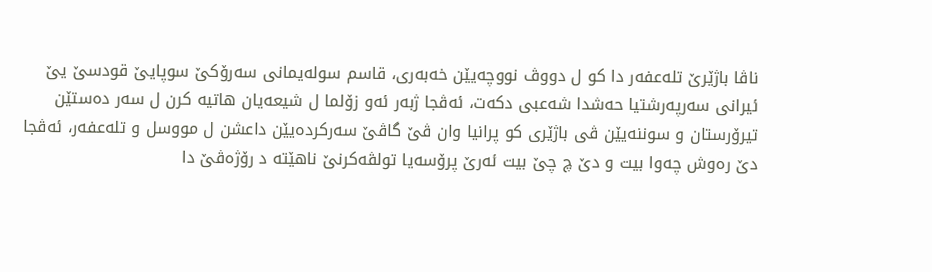ناڤا باژێرێ تله‌عفه‌ر دا كو ل دووڤ نووچه‌یێن خه‌به‌رى، قاسم سوله‌یمانى سه‌رۆكێ سوپایێ قودسێ یێ ئیرانى سه‌رپه‌رشتیا حه‌شدا شه‌عبى دكه‌ت، ئه‌ڤجا ژبه‌ر ئه‌و زۆلما ل شیعه‌یان هاتیه‌ كرن ل سه‌ر ده‌ستێن تیرۆرستان و سوننه‌یێن ڤى باژێرى كو پرانیا وان ڤێ گاڤێ سه‌ركرده‌یێن داعشن ل مووسل و تله‌عفه‌ر، ئه‌ڤجا دێ ره‌وش چه‌وا بیت و دێ چ چێ بیت ئه‌رێ پرۆسه‌یا تولڤه‌كرنێ ناهێته‌ د رۆژه‌ڤێ دا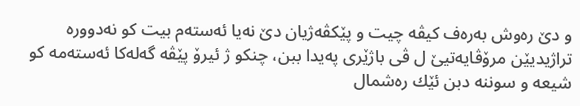و دێ ره‌وش به‌ره‌ف كیڤه‌ چیت و پێكڤه‌ژیان دێ نه‌یا ئه‌سته‌م بیت كو نه‌دووره‌ تراژیدیێن مرۆڤایه‌تیێ ل ڤى باژێرى په‌یدا ببن، چنكو ژ ئیرۆ پێڤه‌ گه‌له‌كا ئه‌سته‌مه‌ كو شیعه‌ و سوننه‌ دبن ئێك ره‌شمال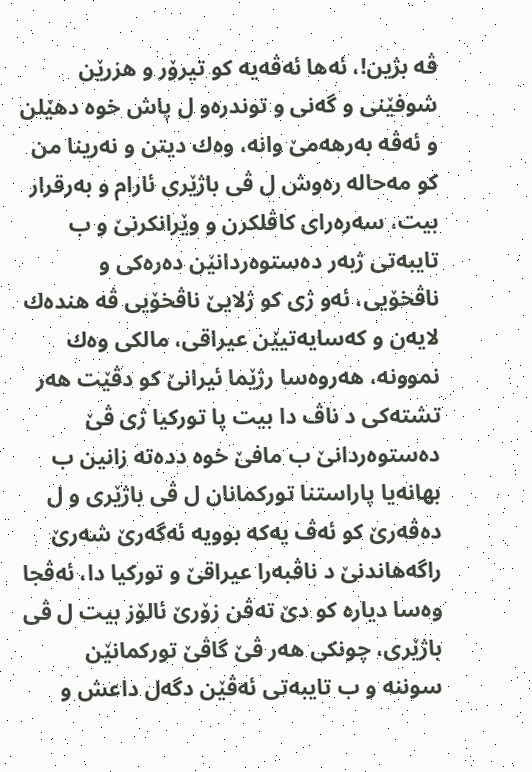ڤه‌ بژین!، ئه‌ها ئه‌ڤه‌یه‌ كو تیرۆر و هزرێن شوفێنى و گه‌نى و توندره‌و ل پاش خوه‌ دهێلن و ئه‌ڤه‌ به‌رهه‌مێ وانه‌، وه‌ك دیتن و نه‌رینا من كو مه‌حاله‌ ره‌وش ل ڤى باژێرى ئارام و به‌رقرار بیت، سه‌ره‌راى كاڤلكرن و وێرانكرنێ و ب تایبه‌تى ژبه‌ر ده‌ستوه‌ردانێن ده‌ره‌كى و ناڤخۆیى، ئه‌و ژى كو ژلایێ ناڤخۆیی ڤه‌ هنده‌ك لایه‌ن و كه‌سایه‌تیێن عیراقى، مالكى وه‌ك نموونه‌، هه‌روه‌سا رژێما ئیرانێ كو دڤێت هه‌ر تشته‌كى د ناڤ دا بیت پا توركیا ژى ڤێ ده‌ستوه‌ردانێ ب مافێ خوه‌ دده‌ته‌ زانین ب بهانه‌یا پاراستنا توركمانان ل ڤى باژێرى و ل ده‌ڤه‌رێ كو ئه‌ڤ یه‌كه‌ بوویه‌ ئه‌گه‌رێ شه‌رێ راگه‌هاندنێ د ناڤبه‌را عیراقێ و توركیا دا، ئه‌ڤجا وه‌سا دیاره‌ كو دێ ته‌ڤن زۆرێ ئالۆز بیت ل ڤى باژێرى، چونكی هه‌ر ڤێ گاڤێ توركمانێن سوننه‌ و ب تایبه‌تى ئه‌ڤێن دگه‌ل داعش و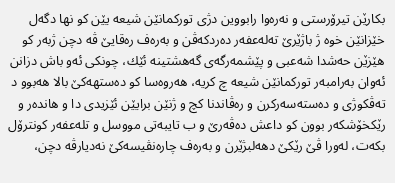بكارێن تیرۆرستى و نه‌ره‌وا رابووین دژى توركمانێن شیعه‌ یێن كو نها دگه‌ل خێزانێن خوه‌ ژ باژێرێ ته‌له‌عفه‌ر ده‌ردكه‌ڤن و به‌ره‌ف ره‌قایێ ڤه‌ دچن ژبه‌ر كو هێزێن حه‌شدا شه‌عبى و پێشمه‌رگه‌ى گه‌هشتینه‌ ئێك، چونكی ئه‌و باش دزانن ئه‌وان به‌رامبه‌ر توركمانێن شیعه‌ چ كریه‌، هه‌روه‌سا كو ده‌ستهه‌كێ بالا هه‌بوو د ته‌ڤكوژی و ده‌سته‌سه‌ركرن و ره‌ڤاندنا كچ و ژنێن برایێن ئێزیدى دا و هانده‌ر و رێكخۆشكه‌ر بوون كو داعش ده‌ڤه‌رێ و ب تایبه‌تى مووسل و تله‌عفه‌ر كونترۆل بكه‌ت، له‌ورا ڤێ رێكێ دهه‌لبژێرن و به‌ره‌ف چاره‌نڤیسه‌كێ نه‌دیارڤه‌ دچن،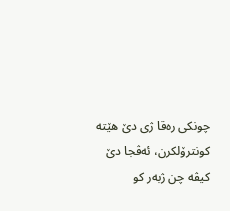چونكی ره‌قا ژى دێ هێته‌ كونترۆلكرن، ئه‌ڤجا دێ كیڤه‌ چن ژبه‌ر كو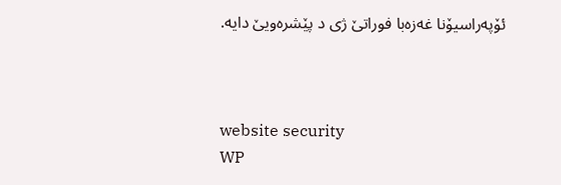ئۆپه‌راسیۆنا غه‌زه‌با فوراتێ ژى د پێشره‌ویێ دایه‌.



website security
WP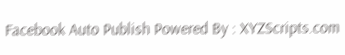Facebook Auto Publish Powered By : XYZScripts.com